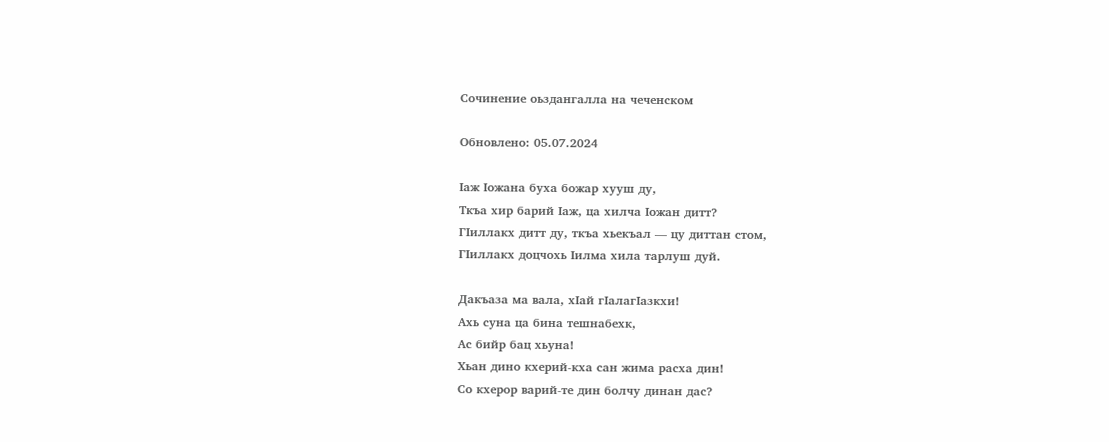Сочинение оьздангалла на чеченском

Обновлено: 05.07.2024

Iаж Iожана буха божар хууш ду,
Ткъа хир барий Iаж, ца хилча Iожан дитт?
ГIиллакх дитт ду, ткъа хьекъал — цу диттан стом,
ГIиллакх доцчохь Iилма хила тарлуш дуй.

Дакъаза ма вала, хIай гIалагIазкхи!
Ахь суна ца бина тешнабехк,
Ас бийр бац хьуна!
Хьан дино кхерий-кха сан жима расха дин!
Со кхерор варий-те дин болчу динан дас?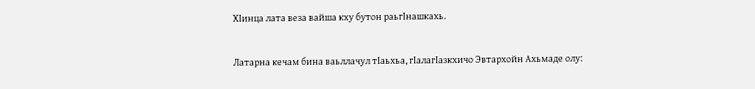ХIинца лата веза вайша кху бутон раьгIнашкахь.

Латарна кечам бина ваьллачул тIаьхьа, гIалагIазкхичо Эвтархойн Ахьмаде олу: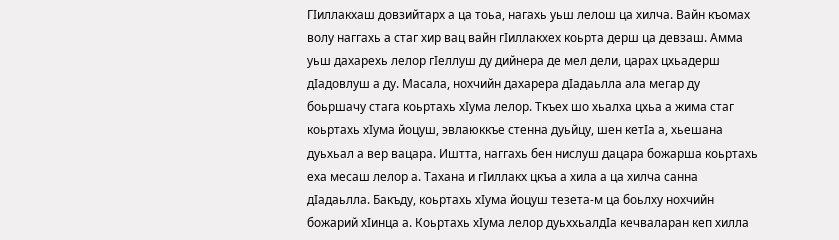ГIиллакхаш довзийтарх а ца тоьа, нагахь уьш лелош ца хилча. Вайн къомах волу наггахь а стаг хир вац вайн гIиллакхех коьрта дерш ца девзаш. Амма уьш дахарехь лелор гIеллуш ду дийнера де мел дели, царах цхьадерш дIадовлуш а ду. Масала, нохчийн дахарера дIадаьлла ала мегар ду боьршачу стага коьртахь хIума лелор. Ткъех шо хьалха цхьа а жима стаг коьртахь хIума йоцуш, эвлаюккъе стенна дуьйцу, шен кетIа а, хьешана дуьхьал а вер вацара. Иштта, наггахь бен нислуш дацара божарша коьртахь еха месаш лелор а. Тахана и гIиллакх цкъа а хила а ца хилча санна дIадаьлла. Бакъду, коьртахь хIума йоцуш тезета-м ца боьлху нохчийн божарий хIинца а. Коьртахь хIума лелор дуьххьалдIа кечваларан кеп хилла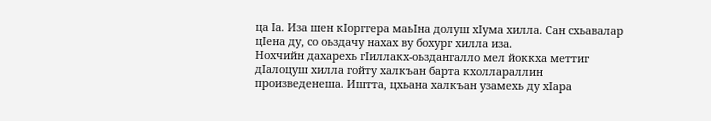ца Iа. Иза шен кIорггера маьIна долуш хIума хилла. Сан схьавалар цIена ду, со оьздачу нахах ву бохург хилла иза.
Нохчийн дахарехь гIиллакх-оьздангалло мел йоккха меттиг дIалоцуш хилла гойту халкъан барта кхоллараллин произведенеша. Иштта, цхьана халкъан узамехь ду хIара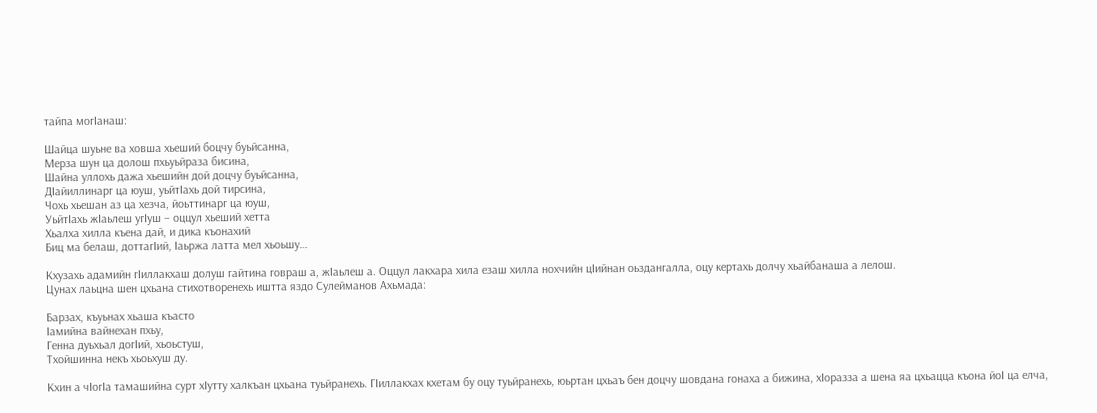тайпа могIанаш:

Шайца шуьне ва ховша хьеший боцчу буьйсанна,
Мерза шун ца долош пхьуьйраза бисина,
Шайна уллохь дажа хьешийн дой доцчу буьйсанна,
ДIайиллинарг ца юуш, уьйтIахь дой тирсина,
Чохь хьешан аз ца хезча, йоьттинарг ца юуш,
УьйтIахь жIаьлеш угIуш – оццул хьеший хетта
Хьалха хилла къена дай, и дика къонахий
Биц ма белаш, доттагIий, Iаьржа латта мел хьоьшу…

Кхузахь адамийн гIиллакхаш долуш гайтина говраш а, жIаьлеш а. Оццул лакхара хила езаш хилла нохчийн цIийнан оьздангалла, оцу кертахь долчу хьайбанаша а лелош.
Цунах лаьцна шен цхьана стихотворенехь иштта яздо Сулейманов Ахьмада:

Барзах, къуьнах хьаша къасто
Iамийна вайнехан пхьу,
Генна дуьхьал догIий, хьоьстуш,
Тхойшинна некъ хьоьхуш ду.

Кхин а чIогIа тамашийна сурт хIутту халкъан цхьана туьйранехь. ГIиллакхах кхетам бу оцу туьйранехь, юьртан цхьаъ бен доцчу шовдана гонаха а бижина, хIоразза а шена яа цхьацца къона йоI ца елча,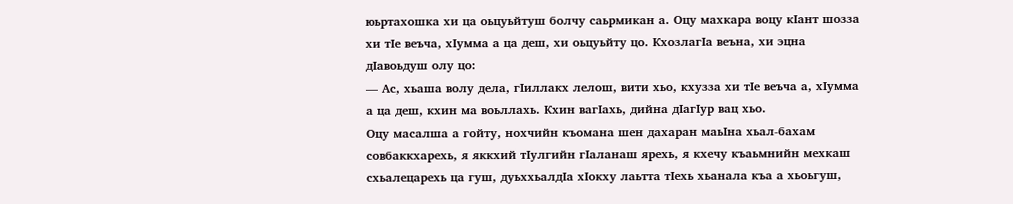юьртахошка хи ца оьцуьйтуш болчу саьрмикан а. Оцу махкара воцу кIант шозза хи тIе веъча, хIумма а ца деш, хи оьцуьйту цо. КхозлагIа веъна, хи эцна дIавоьдуш олу цо:
— Ас, хьаша волу дела, гIиллакх лелош, вити хьо, кхузза хи тIе веъча а, хIумма а ца деш, кхин ма воьллахь. Кхин вагIахь, дийна дIагIур вац хьо.
Оцу масалша а гойту, нохчийн къомана шен дахаран маьIна хьал-бахам совбаккхарехь, я яккхий тIулгийн гIаланаш ярехь, я кхечу къаьмнийн мехкаш схьалецарехь ца гуш, дуьххьалдIа хIокху лаьтта тIехь хьанала къа а хьоьгуш,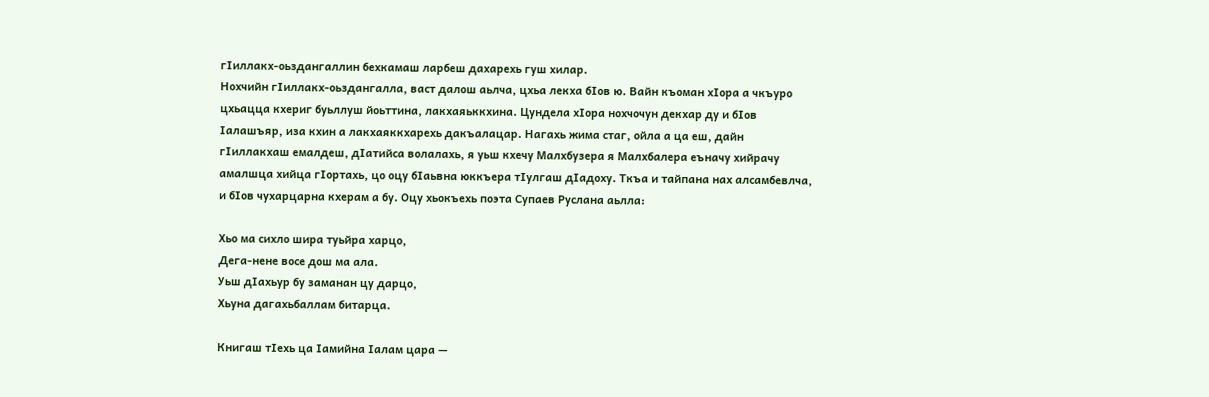гIиллакх-оьздангаллин бехкамаш ларбеш дахарехь гуш хилар.
Нохчийн гIиллакх-оьздангалла, васт далош аьлча, цхьа лекха бIов ю. Вайн къоман хIора а чкъуро цхьацца кхериг буьллуш йоьттина, лакхаяьккхина. Цундела хIора нохчочун декхар ду и бIов Iалашъяр, иза кхин а лакхаяккхарехь дакъалацар. Нагахь жима стаг, ойла а ца еш, дайн гIиллакхаш емалдеш, дIатийса волалахь, я уьш кхечу Малхбузера я Малхбалера еъначу хийрачу амалшца хийца гIортахь, цо оцу бIаьвна юккъера тIулгаш дIадоху. Ткъа и тайпана нах алсамбевлча, и бIов чухарцарна кхерам а бу. Оцу хьокъехь поэта Супаев Руслана аьлла:

Хьо ма сихло шира туьйра харцо,
Дега-нене восе дош ма ала.
Уьш дIахьур бу заманан цу дарцо,
Хьуна дагахьбаллам битарца.

Книгаш тIехь ца Iамийна Iалам цара —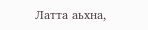Латта аьхна,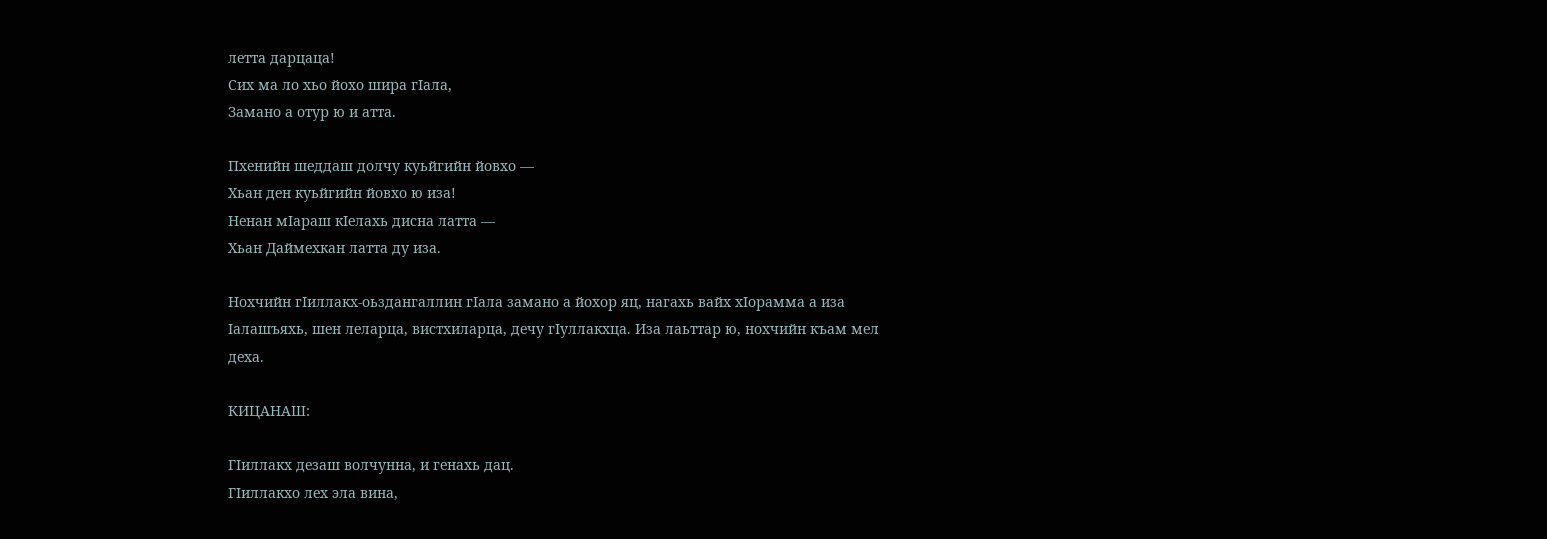летта дарцаца!
Сих ма ло хьо йохо шира гIала,
Замано а отур ю и атта.

Пхенийн шеддаш долчу куьйгийн йовхо —
Хьан ден куьйгийн йовхо ю иза!
Ненан мIараш кIелахь дисна латта —
Хьан Даймехкан латта ду иза.

Нохчийн гIиллакх-оьздангаллин гIала замано а йохор яц, нагахь вайх хIорамма а иза Iалашъяхь, шен леларца, вистхиларца, дечу гIуллакхца. Иза лаьттар ю, нохчийн къам мел деха.

КИЦАНАШ:

ГIиллакх дезаш волчунна, и генахь дац.
ГIиллакхо лех эла вина,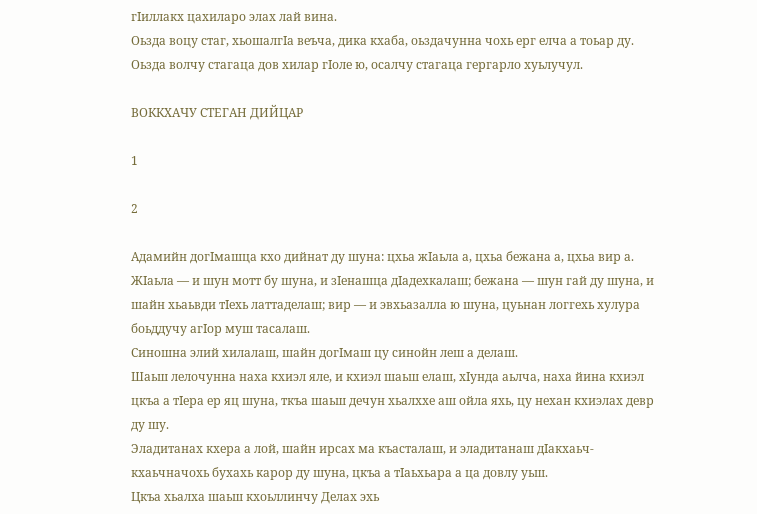гIиллакх цахиларо элах лай вина.
Оьзда воцу стаг, хьошалгIа веъча, дика кхаба, оьздачунна чохь ерг елча а тоьар ду.
Оьзда волчу стагаца дов хилар гIоле ю, осалчу стагаца гергарло хуьлучул.

ВОККХАЧУ СТЕГАН ДИЙЦАР

1

2

Адамийн догIмашца кхо дийнат ду шуна: цхьа жIаьла а, цхьа бежана а, цхьа вир а. ЖIаьла — и шун мотт бу шуна, и зIенашца дIадехкалаш; бежана — шун гай ду шуна, и шайн хьаьвди тIехь латтаделаш; вир — и эвхьазалла ю шуна, цуьнан логгехь хулура боьддучу агIор муш тасалаш.
Синошна элий хилалаш, шайн догIмаш цу синойн леш а делаш.
Шаьш лелочунна наха кхиэл яле, и кхиэл шаьш елаш, хIунда аьлча, наха йина кхиэл цкъа а тIера ер яц шуна, ткъа шаьш дечун хьалххе аш ойла яхь, цу нехан кхиэлах девр ду шу.
Эладитанах кхера а лой, шайн ирсах ма къасталаш, и эладитанаш дIакхаьч-кхаьчначохь бухахь карор ду шуна, цкъа а тIаьхьара а ца довлу уьш.
Цкъа хьалха шаьш кхоьллинчу Делах эхь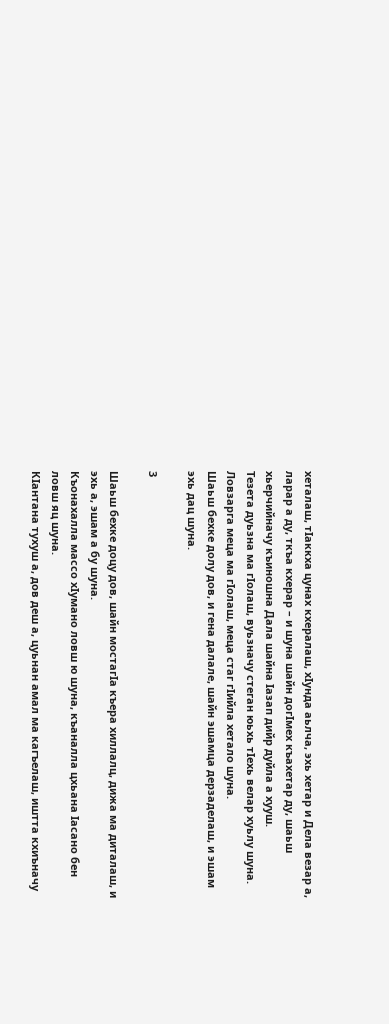хеталаш, тIаккха цунах кхералаш, хIунда аьлча, эхь хетар и Дела везар а, ларар а ду, ткъа кхерар – и шуна шайн догIмех къахетар ду, шаьш хьерчийначу къиношна Дала шайна Iазап дийр дуйла а хууш.
Тезета дуьзна ма гIолаш, вуьзначу стеган юьхь тIехь велар хуьлу шуна.
Ловзарга меца ма гIолаш, меца стаг гIийла хетало шуна.
Шаьш бехке долу дов, и гена далале, шайн эшамца дерзаделаш, и эшам эхь дац шуна.

3

Шаьш бехке доцу дов, шайн мостагIа къера хиллалц, дижа ма диталаш, и эхь а, эшам а бу шуна.
Къонахалла массо хIумано ловш ю шуна, къаналла цхьана Iасано бен ловш яц шуна.
КIантана тухуш а, дов деш а, цуьнан амал ма кагъелаш, иштта кхиъначу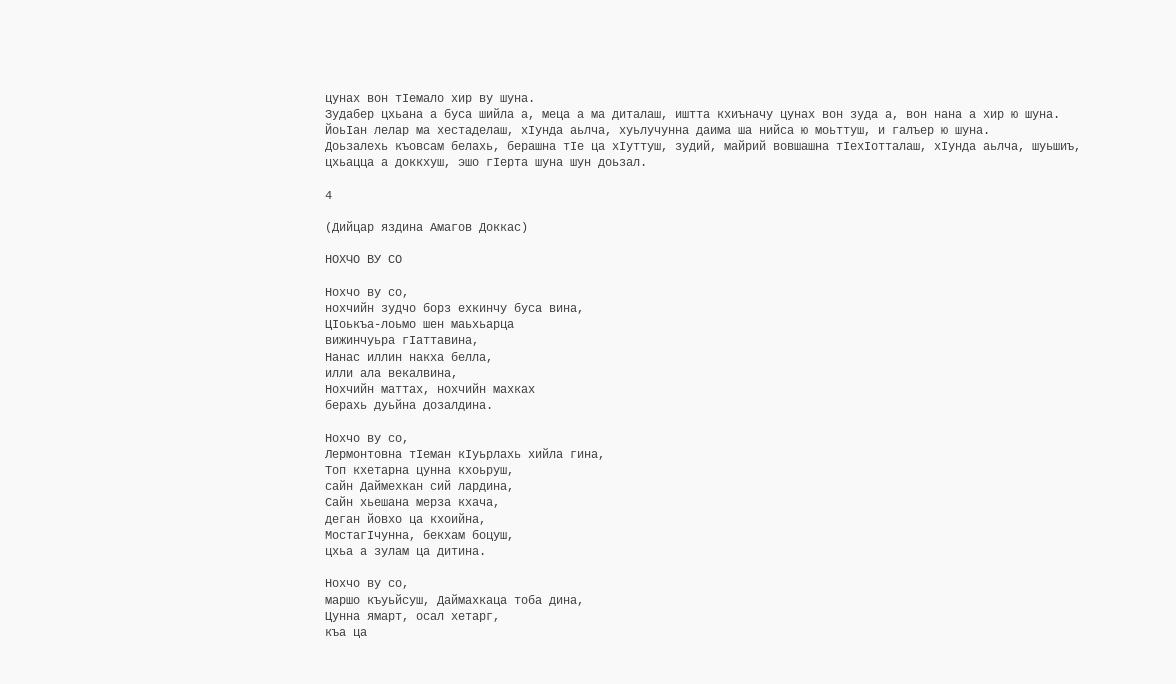цунах вон тIемало хир ву шуна.
Зудабер цхьана а буса шийла а, меца а ма диталаш, иштта кхиъначу цунах вон зуда а, вон нана а хир ю шуна.
ЙоьIан лелар ма хестаделаш, хIунда аьлча, хуьлучунна даима ша нийса ю моьттуш, и галъер ю шуна.
Доьзалехь къовсам белахь, берашна тIе ца хIуттуш, зудий, майрий вовшашна тIехIотталаш, хIунда аьлча, шуьшиъ, цхьацца а доккхуш, эшо гIерта шуна шун доьзал.

4

(Дийцар яздина Амагов Доккас)

НОХЧО ВУ СО

Нохчо ву со,
нохчийн зудчо борз ехкинчу буса вина,
ЦIоькъа-лоьмо шен маьхьарца
вижинчуьра гIаттавина,
Нанас иллин накха белла,
илли ала векалвина,
Нохчийн маттах, нохчийн махках
берахь дуьйна дозалдина.

Нохчо ву со,
Лермонтовна тIеман кIуьрлахь хийла гина,
Топ кхетарна цунна кхоьруш,
сайн Даймехкан сий лардина,
Сайн хьешана мерза кхача,
деган йовхо ца кхоийна,
МостагIчунна, бекхам боцуш,
цхьа а зулам ца дитина.

Нохчо ву со,
маршо къуьйсуш, Даймахкаца тоба дина,
Цунна ямарт, осал хетарг,
къа ца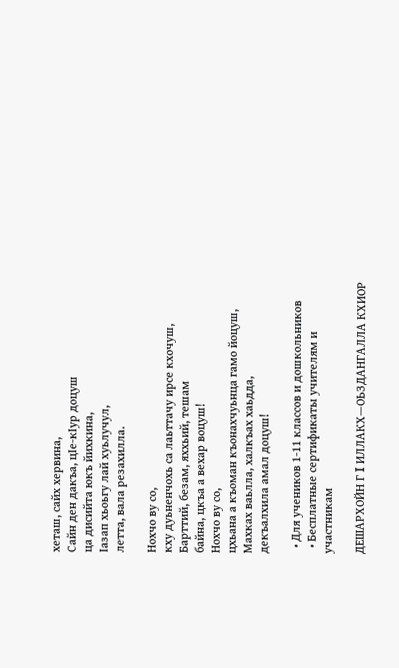хеташ, сайх хервина,
Сайн ден дакъа, цIе-кIур доцуш
ца дисийта юкъ йихкина,
Iазап хьоьгу лай хуьлучул,
летта, вала резахилла.

Нохчо ву со,
кху дуьненчохь са лаьттачу ирсе кхочуш,
Барттий, безам, яххьий, тешам
байна, цкъа а вехар воцуш!
Нохчо ву со,
цхьана а къоман къонахчуьнца гамо йоцуш,
Махках ваьлла, халкъах хаьдда,
декъалхила амал доцуш!

  • Для учеников 1-11 классов и дошкольников
  • Бесплатные сертификаты учителям и участникам

ДЕШАРХОЙН Г I ИЛЛАКХ—ОЬЗДАНГАЛЛА КХИОР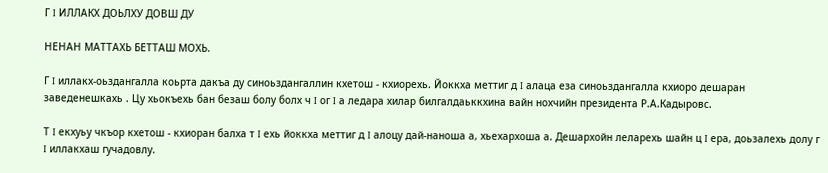Г I ИЛЛАКХ ДОЬЛХУ ДОВШ ДУ

НЕНАН МАТТАХЬ БЕТТАШ МОХЬ.

Г I иллакх-оьздангалла коьрта дакъа ду синоьздангаллин кхетош - кхиорехь. Йоккха меттиг д I алаца еза синоьздангалла кхиоро дешаран заведенешкахь . Цу хьокъехь бан безаш болу болх ч I ог I а ледара хилар билгалдаьккхина вайн нохчийн президента Р.А.Кадыровс.

Т I екхуьу чкъор кхетош - кхиоран балха т I ехь йоккха меттиг д I алоцу дай-наноша а, хьехархоша а. Дешархойн леларехь шайн ц I ера, доьзалехь долу г I иллакхаш гучадовлу.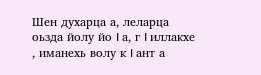Шен духарца а, леларца оьзда йолу йо I а, г I иллакхе , иманехь волу к I ант а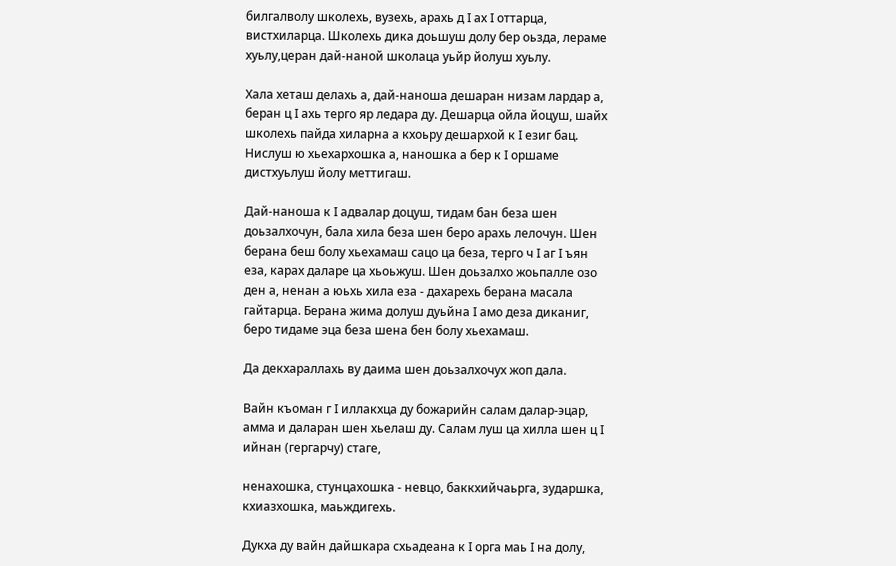билгалволу школехь, вузехь, арахь д I ах I оттарца, вистхиларца. Школехь дика доьшуш долу бер оьзда, лераме хуьлу,церан дай-наной школаца уьйр йолуш хуьлу.

Хала хеташ делахь а, дай-наноша дешаран низам лардар а, беран ц I ахь терго яр ледара ду. Дешарца ойла йоцуш, шайх школехь пайда хиларна а кхоьру дешархой к I езиг бац. Нислуш ю хьехархошка а, наношка а бер к I оршаме дистхуьлуш йолу меттигаш.

Дай-наноша к I адвалар доцуш, тидам бан беза шен доьзалхочун, бала хила беза шен беро арахь лелочун. Шен берана беш болу хьехамаш сацо ца беза, терго ч I аг I ъян еза, карах даларе ца хьоьжуш. Шен доьзалхо жоьпалле озо ден а, ненан а юьхь хила еза - дахарехь берана масала гайтарца. Берана жима долуш дуьйна I амо деза диканиг, беро тидаме эца беза шена бен болу хьехамаш.

Да декхараллахь ву даима шен доьзалхочух жоп дала.

Вайн къоман г I иллакхца ду божарийн салам далар-эцар, амма и даларан шен хьелаш ду. Салам луш ца хилла шен ц I ийнан (гергарчу) стаге,

ненахошка, стунцахошка - невцо, баккхийчаьрга, зударшка, кхиазхошка, маьждигехь.

Дукха ду вайн дайшкара схьадеана к I орга маь I на долу,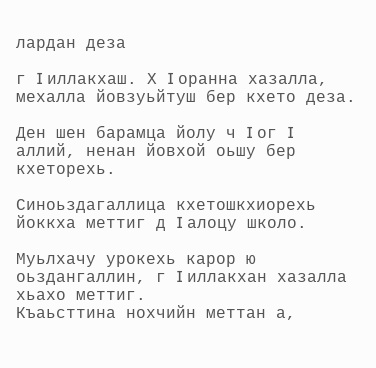лардан деза

г I иллакхаш. Х I оранна хазалла, мехалла йовзуьйтуш бер кхето деза.

Ден шен барамца йолу ч I ог I аллий, ненан йовхой оьшу бер кхеторехь.

Синоьздагаллица кхетошкхиорехь йоккха меттиг д I алоцу школо.

Муьлхачу урокехь карор ю оьздангаллин, г I иллакхан хазалла хьахо меттиг.
Къаьсттина нохчийн меттан а,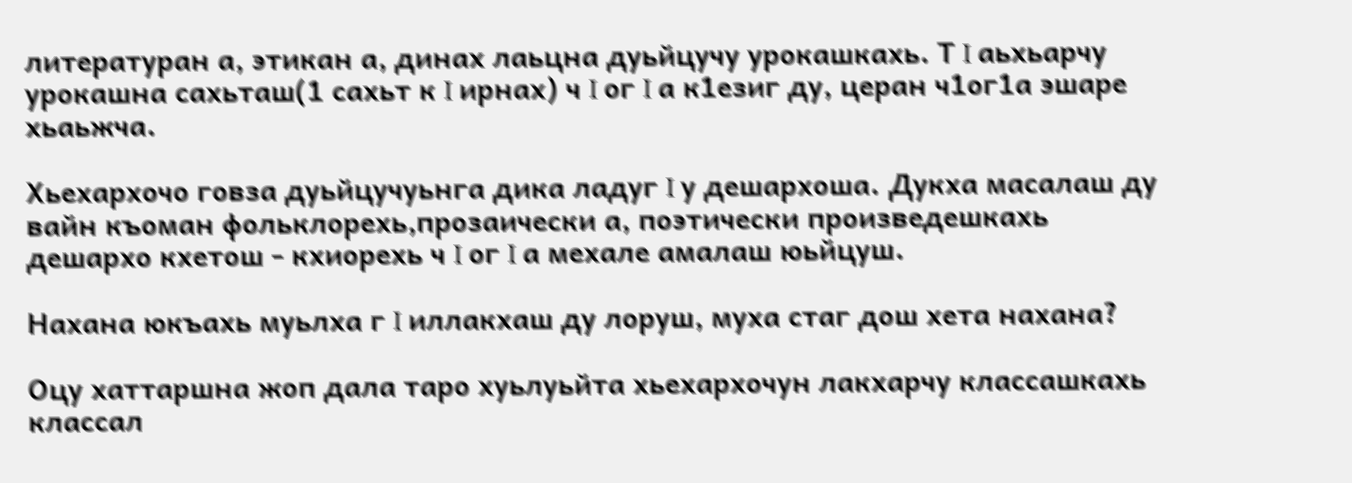литературан а, этикан а, динах лаьцна дуьйцучу урокашкахь. Т I аьхьарчу урокашна сахьташ(1 сахьт к I ирнах) ч I ог I а к1езиг ду, церан ч1ог1а эшаре хьаьжча.

Хьехархочо говза дуьйцучуьнга дика ладуг I у дешархоша. Дукха масалаш ду вайн къоман фольклорехь,прозаически а, поэтически произведешкахь дешархо кхетош - кхиорехь ч I ог I а мехале амалаш юьйцуш.

Нахана юкъахь муьлха г I иллакхаш ду лоруш, муха стаг дош хета нахана?

Оцу хаттаршна жоп дала таро хуьлуьйта хьехархочун лакхарчу классашкахь классал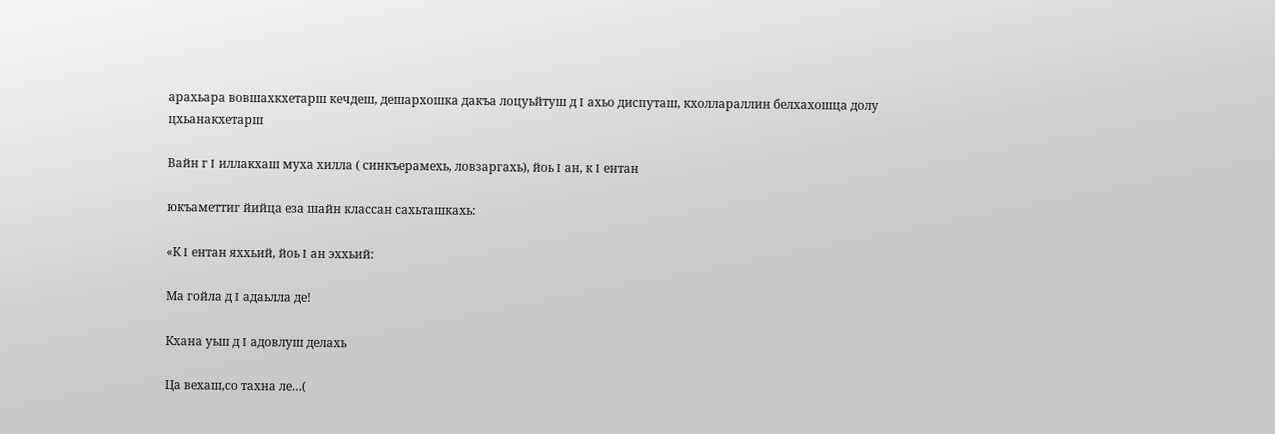арахьара вовшахкхетарш кечдеш, дешархошка дакъа лоцуьйтуш д I ахьо диспуташ, кхоллараллин белхахошца долу цхьанакхетарш

Вайн г I иллакхаш муха хилла ( синкъерамехь, ловзаргахь), йоь I ан, к I ентан

юкъаметтиг йийца еза шайн классан сахьташкахь:

«К I ентан яххьий, йоь I ан эххьий:

Ма гойла д I адаьлла де!

Кхана уьш д I адовлуш делахь

Ца вехаш,со тахна ле…(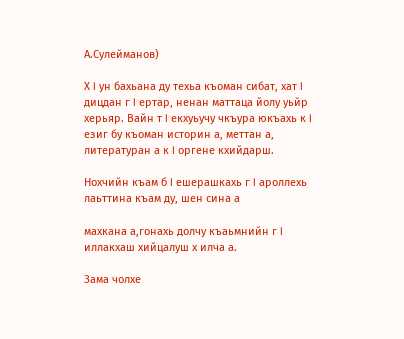А.Сулейманов)

Х I ун бахьана ду техьа къоман сибат, хат I дицдан г I ертар, ненан маттаца йолу уьйр херьяр. Вайн т I екхуьучу чкъура юкъахь к I езиг бу къоман историн а, меттан а, литературан а к I оргене кхийдарш.

Нохчийн къам б I ешерашкахь г I ароллехь лаьттина къам ду, шен сина а

махкана а,гонахь долчу къаьмнийн г I иллакхаш хийцалуш х илча а.

Зама чолхе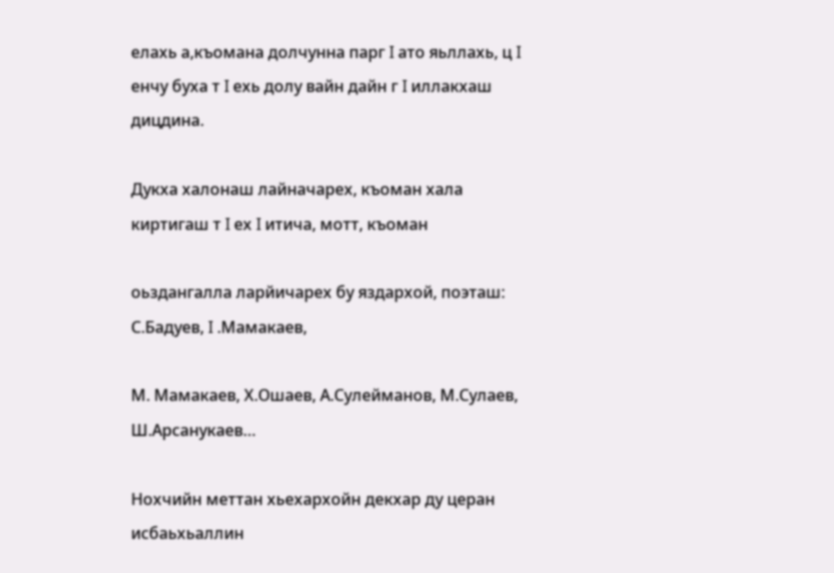елахь а,къомана долчунна парг I ато яьллахь, ц I енчу буха т I ехь долу вайн дайн г I иллакхаш дицдина.

Дукха халонаш лайначарех, къоман хала киртигаш т I ех I итича, мотт, къоман

оьздангалла ларйичарех бу яздархой, поэташ: С.Бадуев, I .Мамакаев,

М. Мамакаев, Х.Ошаев, А.Сулейманов, М.Сулаев, Ш.Арсанукаев…

Нохчийн меттан хьехархойн декхар ду церан исбаьхьаллин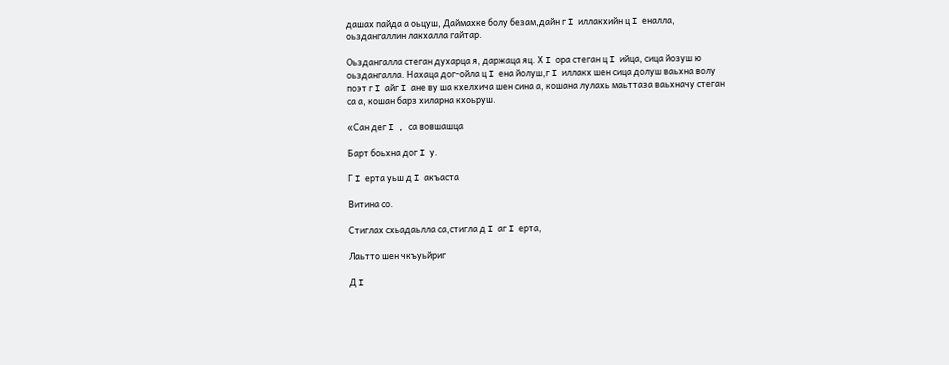дашах пайда а оьцуш, Даймахке болу безам,дайн г I иллакхийн ц I еналла, оьздангаллин лакхалла гайтар.

Оьздангалла стеган духарца я, даржаца яц. Х I ора стеган ц I ийца, сица йозуш ю оьздангалла. Нахаца дог-ойла ц I ена йолуш,г I иллакх шен сица долуш ваьхна волу поэт г I айг I ане ву ша кхелхича шен сина а, кошана лулахь маьттаза ваьхначу стеган са а, кошан барз хиларна кхоьруш.

«Сан дег I , са вовшашца

Барт боьхна дог I у.

Г I ерта уьш д I акъаста

Витина со.

Стиглах схьадаьлла са,стигла д I аг I ерта,

Лаьтто шен чкъуьйриг

Д I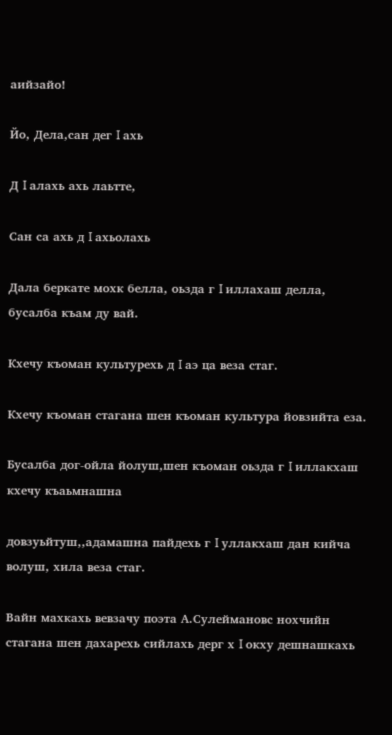аийзайо!

Йо, Дела,сан дег I ахь

Д I алахь ахь лаьтте,

Сан са ахь д I ахьолахь

Дала беркате мохк белла, оьзда г I иллахаш делла, бусалба къам ду вай.

Кхечу къоман культурехь д I аэ ца веза стаг.

Кхечу къоман стагана шен къоман культура йовзийта еза.

Бусалба дог-ойла йолуш,шен къоман оьзда г I иллакхаш кхечу къаьмнашна

довзуьйтуш,,адамашна пайдехь г I уллакхаш дан кийча волуш, хила веза стаг.

Вайн махкахь вевзачу поэта А.Сулеймановс нохчийн стагана шен дахарехь сийлахь дерг х I окху дешнашкахь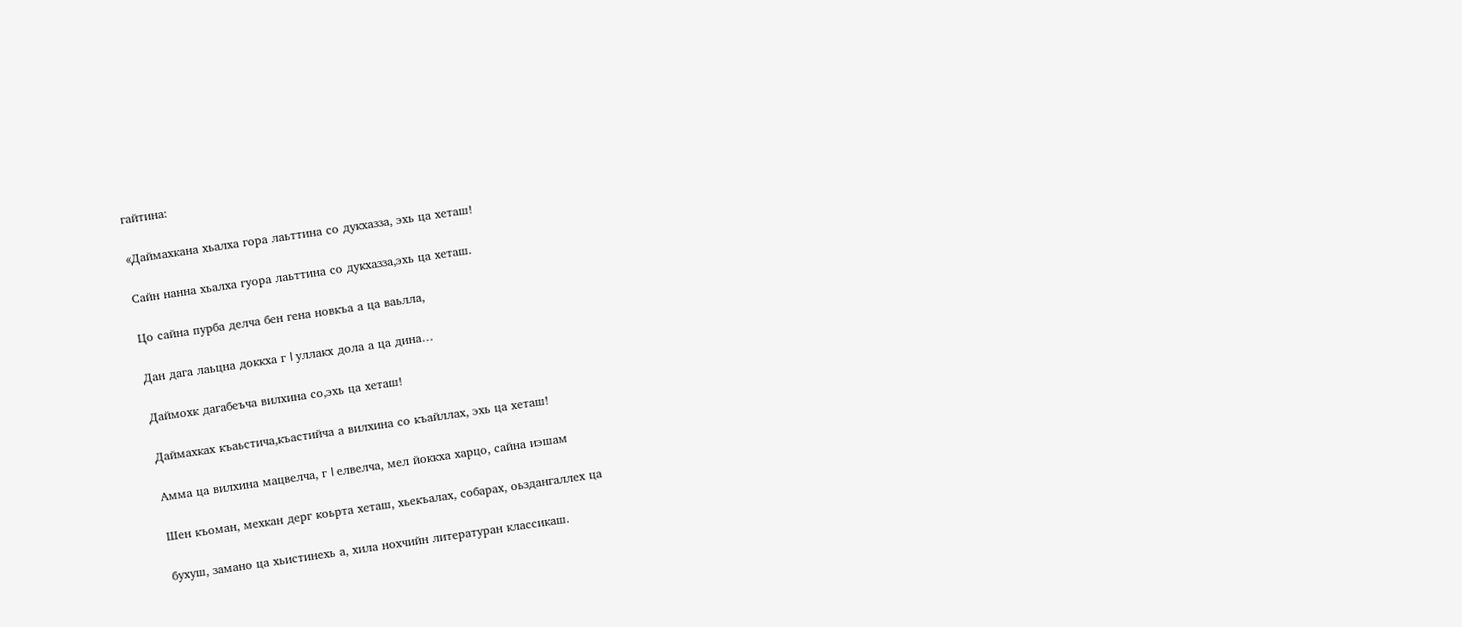гайтина:

«Даймахкана хьалха гора лаьттина со дукхазза, эхь ца хеташ!

Сайн нанна хьалха гуора лаьттина со дукхазза,эхь ца хеташ.

Цо сайна пурба делча бен гена новкъа а ца ваьлла,

Дан дага лаьцна доккха г I уллакх дола а ца дина…

Даймохк дагабеъча вилхина со,эхь ца хеташ!

Даймахках къаьстича,къастийча а вилхина со къайллах, эхь ца хеташ!

Амма ца вилхина мацвелча, г I елвелча, мел йоккха харцо, сайна иэшам

Шен къоман, мехкан дерг коьрта хеташ, хьекъалах, собарах, оьздангаллех ца

бухуш, замано ца хьистинехь а, хила нохчийн литературан классикаш.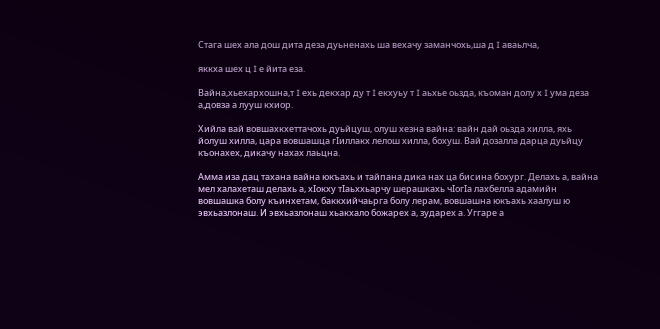Стага шех ала дош дита деза дуьненахь ша вехачу заманчохь,ша д I аваьлча,

яккха шех ц I е йита еза.

Вайна,хьехархошна,т I ехь декхар ду т I екхуьу т I аьхье оьзда, къоман долу х I ума деза а,довза а лууш кхиор.

Хийла вай вовшахкхеттачохь дуьйцуш, олуш хезна вайна: вайн дай оьзда хилла, яхь йолуш хилла, цара вовшашца гIиллакх лелош хилла, бохуш. Вай дозалла дарца дуьйцу къонахех, дикачу нахах лаьцна.

Амма иза дац тахана вайна юкъахь и тайпана дика нах ца бисина бохург. Делахь а, вайна мел халахеташ делахь а, хIокху тIаьххьарчу шерашкахь чIогIа лахбелла адамийн вовшашка болу къинхетам, баккхийчаьрга болу лерам, вовшашна юкъахь хаалуш ю эвхьазлонаш. И эвхьазлонаш хьакхало божарех а, зударех а. Уггаре а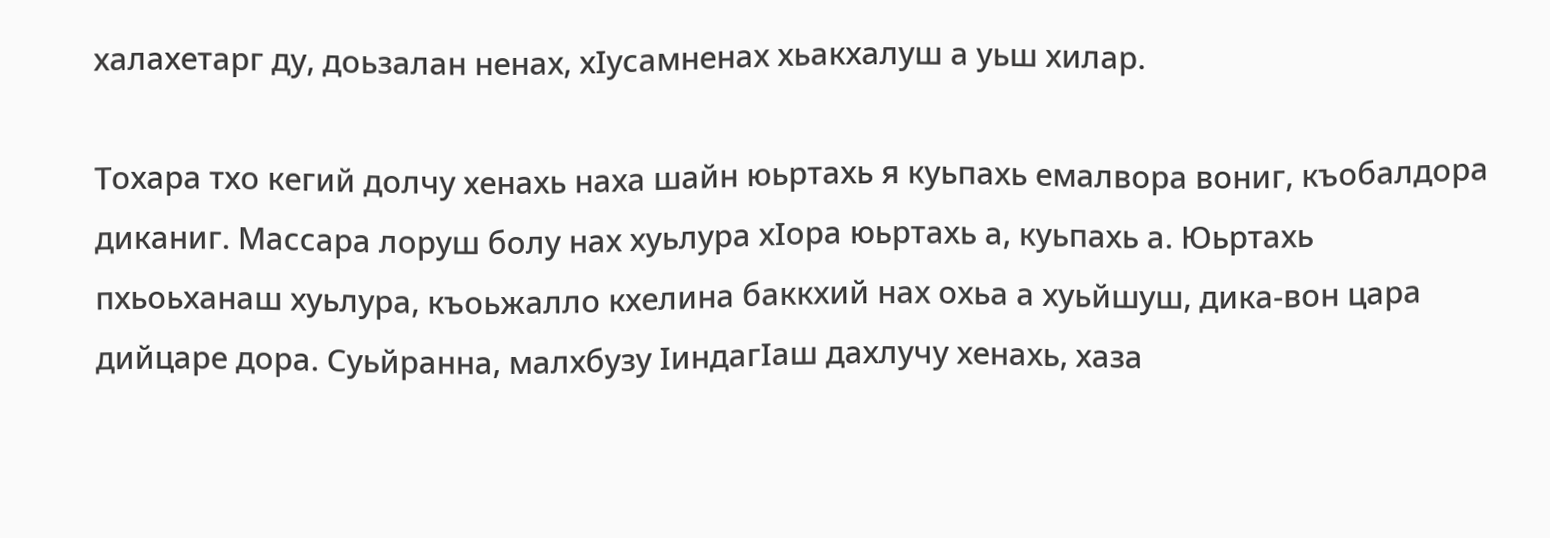халахетарг ду, доьзалан ненах, хIусамненах хьакхалуш а уьш хилар.

Тохара тхо кегий долчу хенахь наха шайн юьртахь я куьпахь емалвора вониг, къобалдора диканиг. Массара лоруш болу нах хуьлура хIора юьртахь а, куьпахь а. Юьртахь пхьоьханаш хуьлура, къоьжалло кхелина баккхий нах охьа а хуьйшуш, дика-вон цара дийцаре дора. Суьйранна, малхбузу IиндагIаш дахлучу хенахь, хаза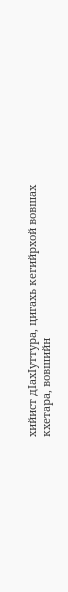хийист дIахIуттура, цигахь кегийрхой вовшах кхетара, вовшийн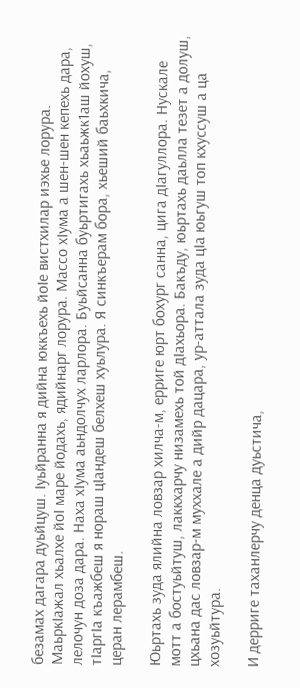безамах дагара дуьйцуш. Iуьйранна я дийна юккъехь йоIе вистхилар иэхье лорура. МаьркIажал хьалхе йоI маре йодахь, ядийнарг лорура. Массо хIума а шен-шен кепехь дара, лелочун доза дара. Наха хIума аьндолчух ларлора. Буьйсанна буьртигахь хьаьжк1аш йохуш, тIаргIа къажбеш я нораш цIандеш белхеш хуьлура. Я синкъерам бора, хьеший баьхкича, церан лерамбеш.

Юьртахь зуда ялийна ловзар хилча-м, ерриге юрт бохург санна, цига дIагуллора. Нускале мотт а бостуьйтуш, лаккхарчу низамехь той дIахьора. Бакъду, юьртахь даьлла тезет а долуш, цхьана дас ловзар-м муххале а дийр дацара, ур-аттала зуда цIа юьгуш топ кхуссуш а ца хозуьйтура.

И дерриге таханлерчу денца дуьстича,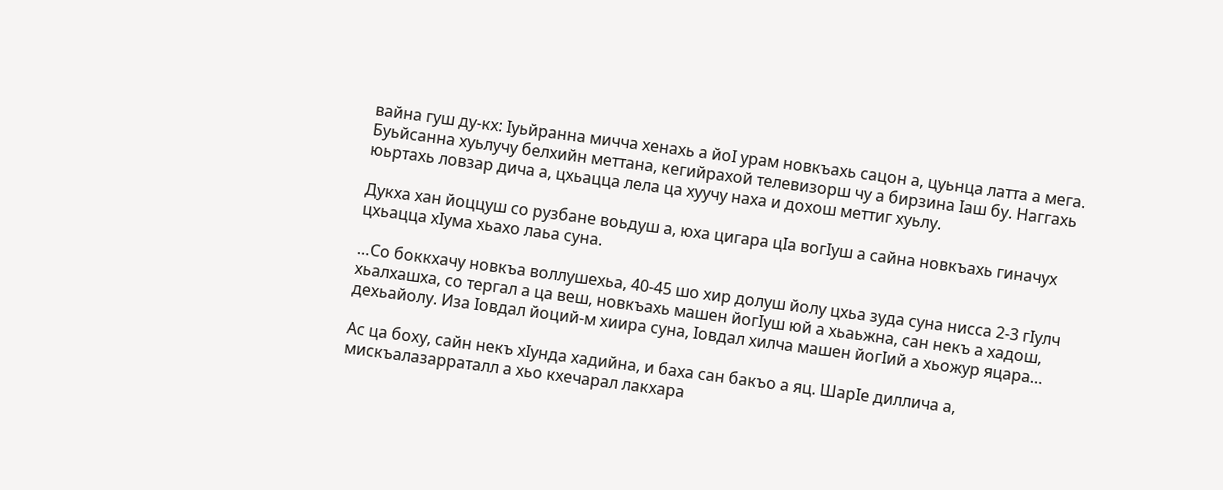вайна гуш ду-кх: Iуьйранна мичча хенахь а йоI урам новкъахь сацон а, цуьнца латта а мега. Буьйсанна хуьлучу белхийн меттана, кегийрахой телевизорш чу а бирзина Iаш бу. Наггахь юьртахь ловзар дича а, цхьацца лела ца хуучу наха и дохош меттиг хуьлу.

Дукха хан йоццуш со рузбане воьдуш а, юха цигара цIа вогIуш а сайна новкъахь гиначух цхьацца хIума хьахо лаьа суна.

…Со боккхачу новкъа воллушехьа, 40-45 шо хир долуш йолу цхьа зуда суна нисса 2-3 гIулч хьалхашха, со тергал а ца веш, новкъахь машен йогIуш юй а хьаьжна, сан некъ а хадош, дехьайолу. Иза Iовдал йоций-м хиира суна, Iовдал хилча машен йогIий а хьожур яцара…

Ас ца боху, сайн некъ хIунда хадийна, и баха сан бакъо а яц. ШарIе диллича а, мискъалазарраталл а хьо кхечарал лакхара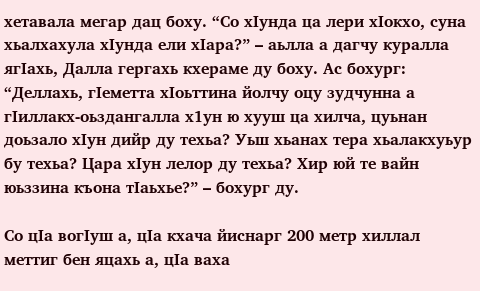хетавала мегар дац боху. “Со хIунда ца лери хIокхо, суна хьалхахула хIунда ели хIара?” – аьлла а дагчу куралла ягIахь, Далла гергахь кхераме ду боху. Ас бохург: “Деллахь, гIеметта хIоьттина йолчу оцу зудчунна а гIиллакх-оьздангалла х1ун ю хууш ца хилча, цуьнан доьзало хIун дийр ду техьа? Уьш хьанах тера хьалакхуьур бу техьа? Цара хIун лелор ду техьа? Хир юй те вайн юьззина къона тIаьхье?” – бохург ду.

Со цIа вогIуш а, цIа кхача йиснарг 200 метр хиллал меттиг бен яцахь а, цIа ваха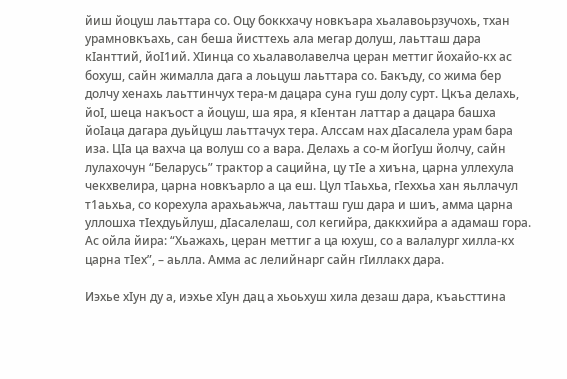йиш йоцуш лаьттара со. Оцу боккхачу новкъара хьалавоьрзучохь, тхан урамновкъахь, сан беша йисттехь ала мегар долуш, лаьтташ дара кIанттий, йоI1ий. ХIинца со хьалаволавелча церан меттиг йохайо-кх ас бохуш, сайн жималла дага а лоьцуш лаьттара со. Бакъду, со жима бер долчу хенахь лаьттинчух тера-м дацара суна гуш долу сурт. Цкъа делахь, йоI, шеца накъост а йоцуш, ша яра, я кIентан латтар а дацара башха йоIаца дагара дуьйцуш лаьттачух тера. Алссам нах дIасалела урам бара иза. ЦIа ца вахча ца волуш со а вара. Делахь а со-м йогIуш йолчу, сайн лулахочун “Беларусь” трактор а сацийна, цу тIе а хиъна, царна уллехула чекхвелира, царна новкъарло а ца еш. Цул тIаьхьа, гIеххьа хан яьллачул т1аьхьа, со корехула арахьаьжча, лаьтташ гуш дара и шиъ, амма царна уллошха тIехдуьйлуш, дIасалелаш, сол кегийра, даккхийра а адамаш гора. Ас ойла йира: “Хьажахь, церан меттиг а ца юхуш, со а валалург хилла-кх царна тIех”, – аьлла. Амма ас лелийнарг сайн гIиллакх дара.

Иэхье хIун ду а, иэхье хIун дац а хьоьхуш хила дезаш дара, къаьсттина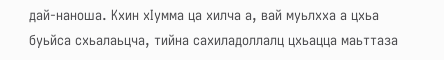дай-наноша. Кхин хIумма ца хилча а, вай муьлхха а цхьа буьйса схьалаьцча, тийна сахиладоллалц цхьацца маьттаза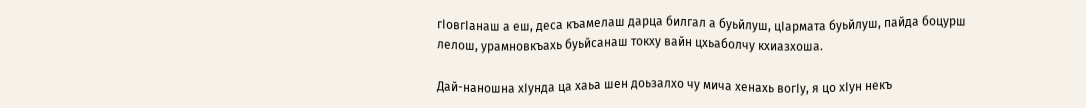гIовгIанаш а еш, деса къамелаш дарца билгал а буьйлуш, цIармата буьйлуш, пайда боцурш лелош, урамновкъахь буьйсанаш токху вайн цхьаболчу кхиазхоша.

Дай-наношна хIунда ца хаьа шен доьзалхо чу мича хенахь вогIу, я цо хIун некъ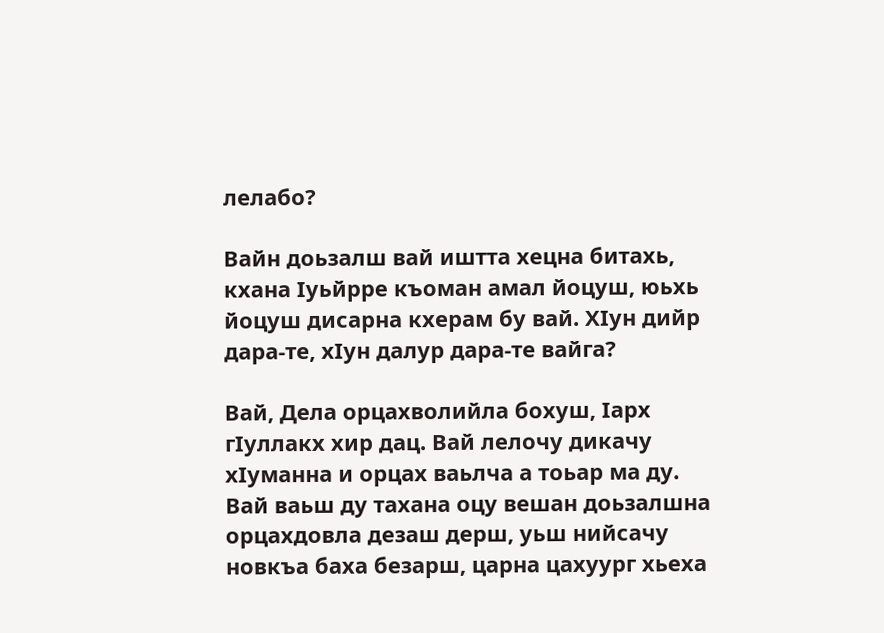лелабо?

Вайн доьзалш вай иштта хецна битахь, кхана Iуьйрре къоман амал йоцуш, юьхь йоцуш дисарна кхерам бу вай. ХIун дийр дара-те, хIун далур дара-те вайга?

Вай, Дела орцахволийла бохуш, Iарх гIуллакх хир дац. Вай лелочу дикачу хIуманна и орцах ваьлча а тоьар ма ду. Вай ваьш ду тахана оцу вешан доьзалшна орцахдовла дезаш дерш, уьш нийсачу новкъа баха безарш, царна цахуург хьеха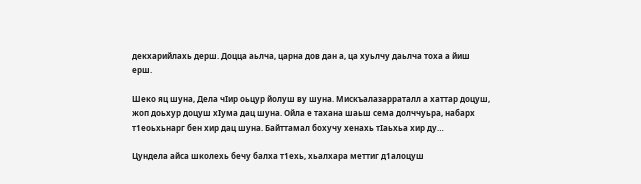декхарийлахь дерш. Доцца аьлча, царна дов дан а, ца хуьлчу даьлча тоха а йиш ерш.

Шеко яц шуна, Дела чIир оьцур йолуш ву шуна. Мискъалазарраталл а хаттар доцуш, жоп доьхур доцуш хIума дац шуна. Ойла е тахана шаьш сема долччуьра, набарх т1еоьхьнарг бен хир дац шуна. Байттамал бохучу хенахь тIаьхьа хир ду…

Цундела айса школехь бечу балха т1ехь, хьалхара меттиг д1алоцуш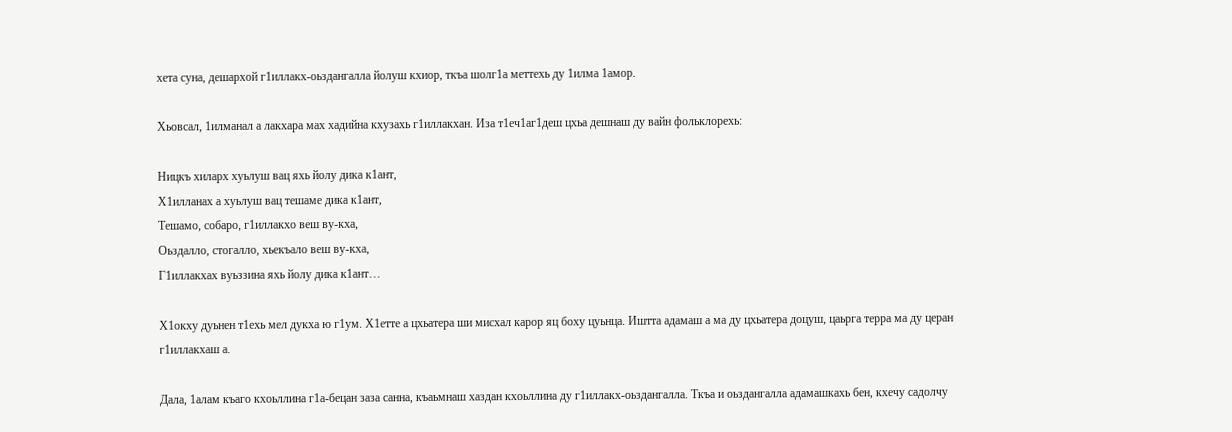хета суна, дешархой г1иллакх-оьздангалла йолуш кхиор, ткъа шолг1а меттехь ду 1илма 1амор.

Хьовсал, 1илманал а лакхара мах хадийна кхузахь г1иллакхан. Иза т1еч1аг1деш цхьа дешнаш ду вайн фольклорехь:

Ницкъ хиларх хуьлуш вац яхь йолу дика к1ант,
Х1илланах а хуьлуш вац тешаме дика к1ант,
Тешамо, собаро, г1иллакхо веш ву-кха,
Оьздалло, стогалло, хьекъало веш ву-кха,
Г1иллакхах вуьззина яхь йолу дика к1ант…

Х1окху дуьнен т1ехь мел дукха ю г1ум. Х1етте а цхьатера ши мисхал карор яц боху цуьнца. Иштта адамаш а ма ду цхьатера доцуш, цаьрга терра ма ду церан г1иллакхаш а.

Дала, 1алам къаго кхоьллина г1а-бецан заза санна, къаьмнаш хаздан кхоьллина ду г1иллакх-оьздангалла. Ткъа и оьздангалла адамашкахь бен, кхечу садолчу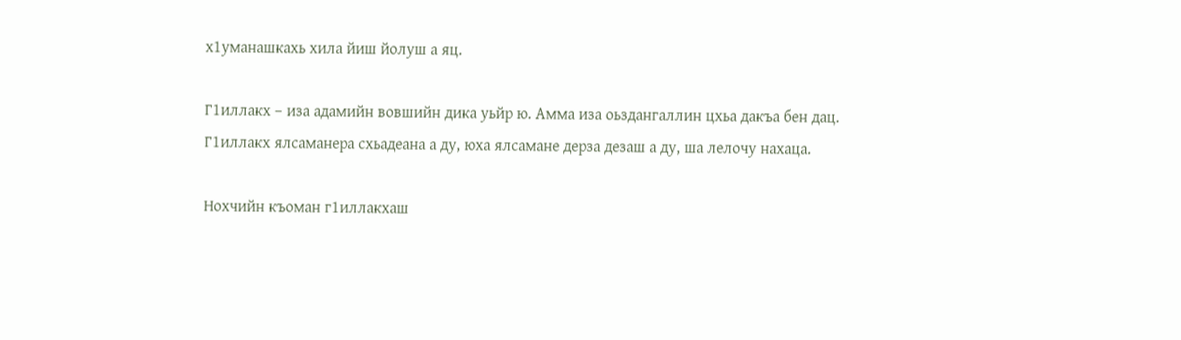х1уманашкахь хила йиш йолуш а яц.

Г1иллакх – иза адамийн вовшийн дика уьйр ю. Амма иза оьздангаллин цхьа дакъа бен дац. Г1иллакх ялсаманера схьадеана а ду, юха ялсамане дерза дезаш а ду, ша лелочу нахаца.

Нохчийн къоман г1иллакхаш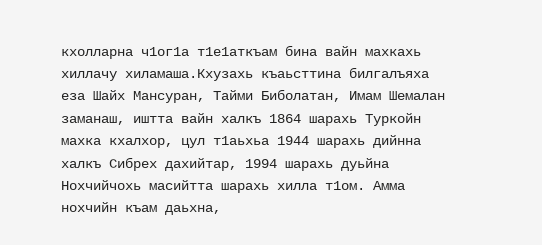кхолларна ч1ог1а т1е1аткъам бина вайн махкахь хиллачу хиламаша.Кхузахь къаьсттина билгалъяха еза Шайх Мансуран, Тайми Биболатан, Имам Шемалан заманаш, иштта вайн халкъ 1864 шарахь Туркойн махка кхалхор, цул т1аьхьа 1944 шарахь дийнна халкъ Сибрех дахийтар, 1994 шарахь дуьйна Нохчийчохь масийтта шарахь хилла т1ом. Амма нохчийн къам даьхна,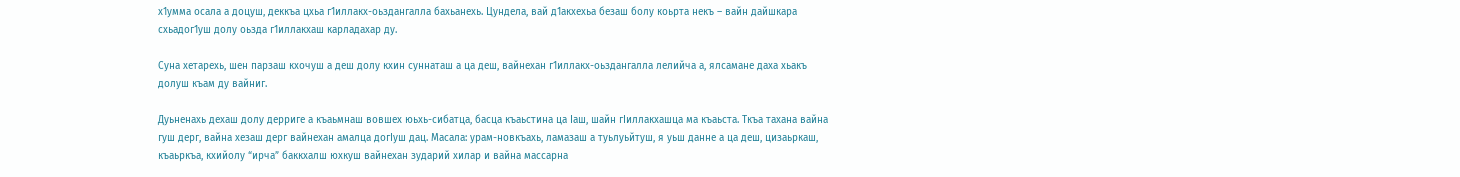х1умма осала а доцуш, деккъа цхьа г1иллакх-оьздангалла бахьанехь. Цундела, вай д1акхехьа безаш болу коьрта некъ – вайн дайшкара схьадог1уш долу оьзда г1иллакхаш карладахар ду.

Суна хетарехь, шен парзаш кхочуш а деш долу кхин суннаташ а ца деш, вайнехан г1иллакх-оьздангалла лелийча а, ялсамане даха хьакъ долуш къам ду вайниг.

Дуьненахь дехаш долу дерриге а къаьмнаш вовшех юьхь-сибатца, басца къаьстина ца Iаш, шайн гIиллакхашца ма къаьста. Ткъа тахана вайна гуш дерг, вайна хезаш дерг вайнехан амалца догIуш дац. Масала: урам-новкъахь, ламазаш а туьлуьйтуш, я уьш данне а ца деш, цизаьркаш, къаьркъа, кхийолу “ирча” баккхалш юхкуш вайнехан зударий хилар и вайна массарна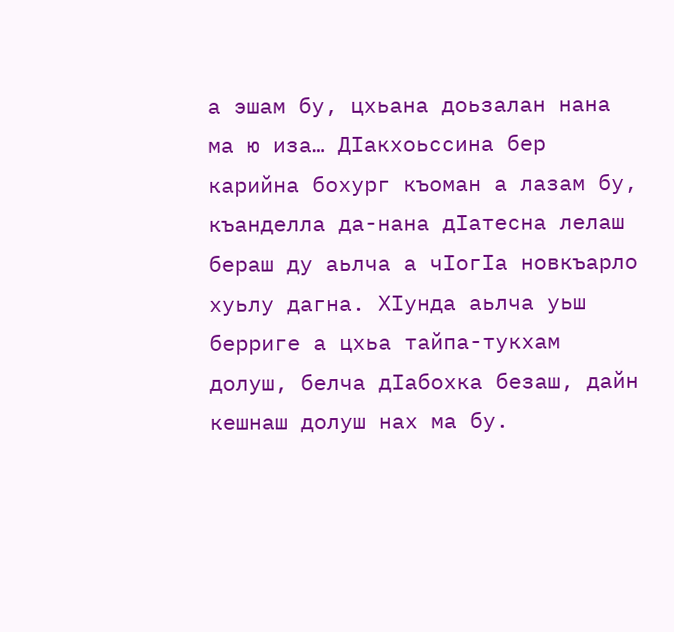а эшам бу, цхьана доьзалан нана ма ю иза… ДIакхоьссина бер карийна бохург къоман а лазам бу, къанделла да-нана дIатесна лелаш бераш ду аьлча а чIогIа новкъарло хуьлу дагна. ХIунда аьлча уьш берриге а цхьа тайпа-тукхам долуш, белча дIабохка безаш, дайн кешнаш долуш нах ма бу.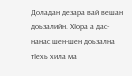Доладан дезара вай вешан доьзалийн. ХIора а дас-нанас шен-шен доьзална тIехь хила ма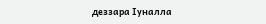деззара Iуналла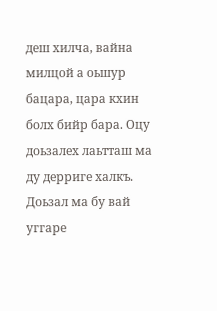деш хилча, вайна милцой а оьшур бацара, цара кхин болх бийр бара. Оцу доьзалех лаьтташ ма ду дерриге халкъ. Доьзал ма бу вай уггаре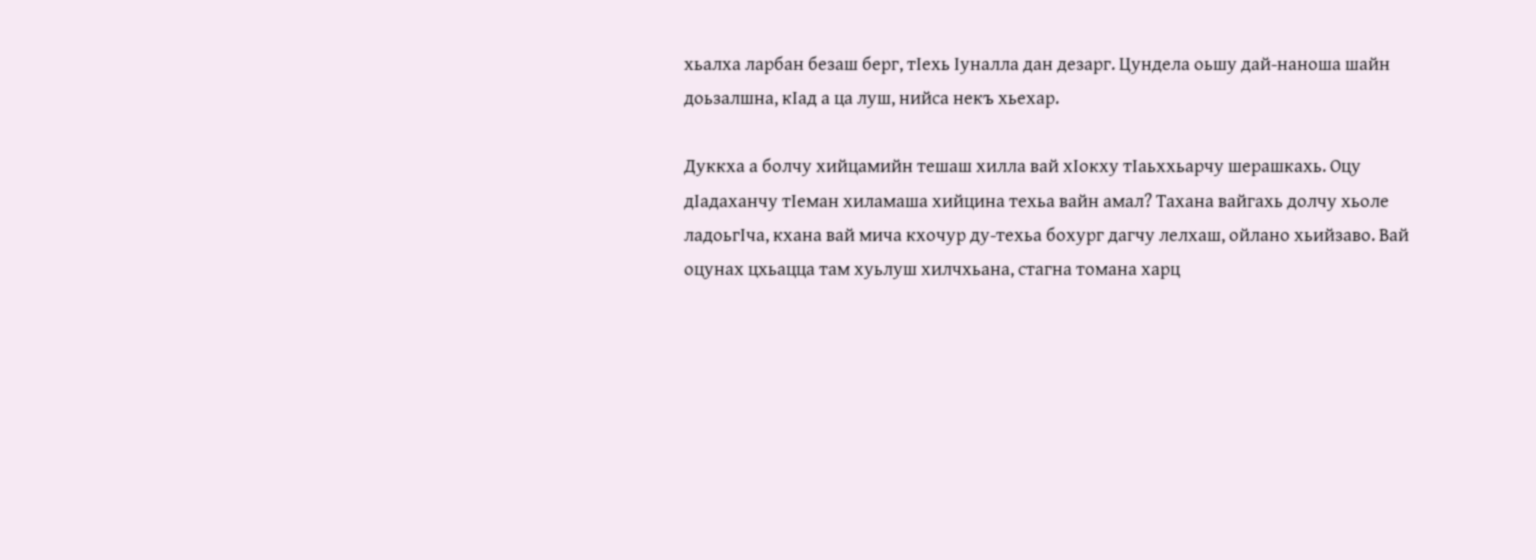хьалха ларбан безаш берг, тIехь Iуналла дан дезарг. Цундела оьшу дай-наноша шайн доьзалшна, кIад а ца луш, нийса некъ хьехар.

Дуккха а болчу хийцамийн тешаш хилла вай хIокху тIаьххьарчу шерашкахь. Оцу дIадаханчу тIеман хиламаша хийцина техьа вайн амал? Тахана вайгахь долчу хьоле ладоьгIча, кхана вай мича кхочур ду-техьа бохург дагчу лелхаш, ойлано хьийзаво. Вай оцунах цхьацца там хуьлуш хилчхьана, стагна томана харц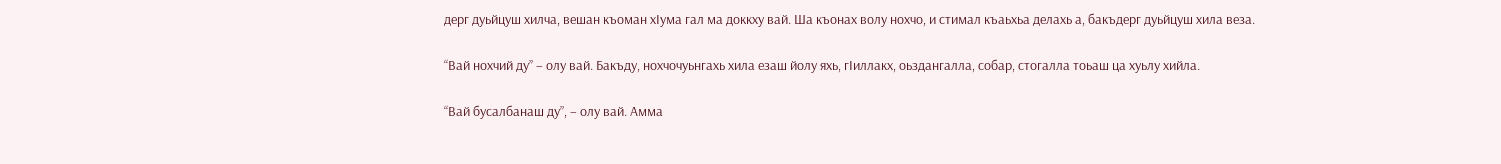дерг дуьйцуш хилча, вешан къоман хIума гал ма доккху вай. Ша къонах волу нохчо, и стимал къаьхьа делахь а, бакъдерг дуьйцуш хила веза.

“Вай нохчий ду” – олу вай. Бакъду, нохчочуьнгахь хила езаш йолу яхь, гIиллакх, оьздангалла, собар, стогалла тоьаш ца хуьлу хийла.

“Вай бусалбанаш ду”, – олу вай. Амма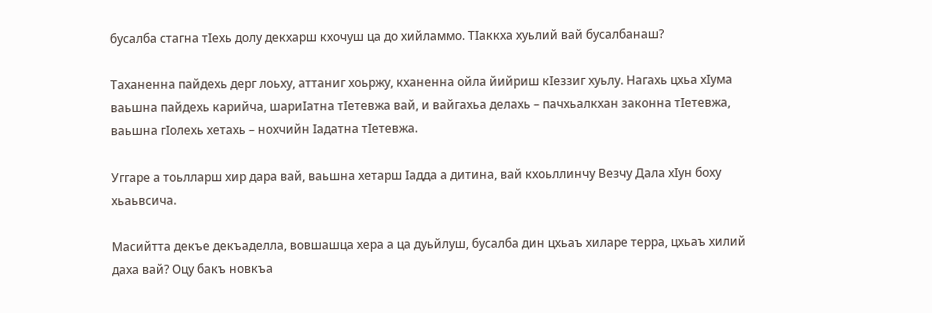бусалба стагна тIехь долу декхарш кхочуш ца до хийламмо. ТIаккха хуьлий вай бусалбанаш?

Таханенна пайдехь дерг лоьху, аттаниг хоьржу, кханенна ойла йийриш кIеззиг хуьлу. Нагахь цхьа хIума ваьшна пайдехь карийча, шариIатна тIетевжа вай, и вайгахьа делахь – пачхьалкхан законна тIетевжа, ваьшна гIолехь хетахь – нохчийн Iадатна тIетевжа.

Уггаре а тоьлларш хир дара вай, ваьшна хетарш Iадда а дитина, вай кхоьллинчу Везчу Дала хIун боху хьаьвсича.

Масийтта декъе декъаделла, вовшашца хера а ца дуьйлуш, бусалба дин цхьаъ хиларе терра, цхьаъ хилий даха вай? Оцу бакъ новкъа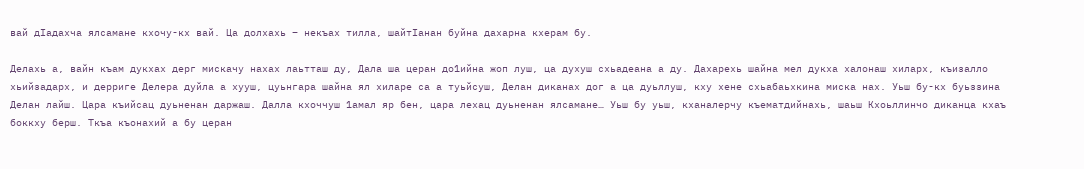вай дIадахча ялсамане кхочу-кх вай. Ца долхахь – некъах тилла, шайтIанан буйна дахарна кхерам бу.

Делахь а, вайн къам дукхах дерг мискачу нахах лаьтташ ду, Дала ша церан до1ийна жоп луш, ца духуш схьадеана а ду. Дахарехь шайна мел дукха халонаш хиларх, къизалло хьийзадарх, и дерриге Делера дуйла а хууш, цуьнгара шайна ял хиларе са а туьйсуш, Делан диканах дог а ца дуьллуш, кху хене схьабаьхкина миска нах. Уьш бу-кх буьззина Делан лайш. Цара къийсац дуьненан даржаш. Далла кхоччуш 1амал яр бен, цара лехац дуьненан ялсамане… Уьш бу уьш, кханалерчу къематдийнахь, шаьш Кхоьллинчо диканца кхаъ боккху берш. Ткъа къонахий а бу церан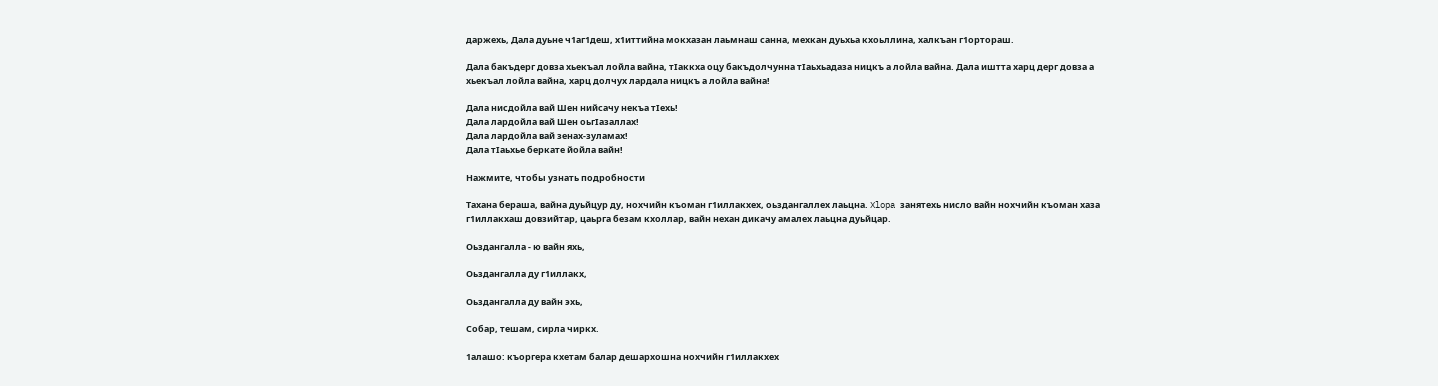даржехь, Дала дуьне ч1аг1деш, х1иттийна мокхазан лаьмнаш санна, мехкан дуьхьа кхоьллина, халкъан г1ортораш.

Дала бакъдерг довза хьекъал лойла вайна, тIаккха оцу бакъдолчунна тIаьхьадаза ницкъ а лойла вайна. Дала иштта харц дерг довза а хьекъал лойла вайна, харц долчух лардала ницкъ а лойла вайна!

Дала нисдойла вай Шен нийсачу некъа тIехь!
Дала лардойла вай Шен оьгIазаллах!
Дала лардойла вай зенах-зуламах!
Дала тIаьхье беркате йойла вайн!

Нажмите, чтобы узнать подробности

Тахана бераша, вайна дуьйцур ду, нохчийн къоман г1иллакхех, оьздангаллех лаьцна. Xlopa занятехь нисло вайн нохчийн къоман хаза г1иллакхаш довзийтар, цаьрга безам кхоллар, вайн нехан дикачу амалех лаьцна дуьйцар.

Оьздангалла - ю вайн яхь,

Оьздангалла ду г1иллакх,

Оьздангалла ду вайн эхь,

Собар, тешам, сирла чиркх.

1алашо: къоргера кхетам балар дешархошна нохчийн г1иллакхех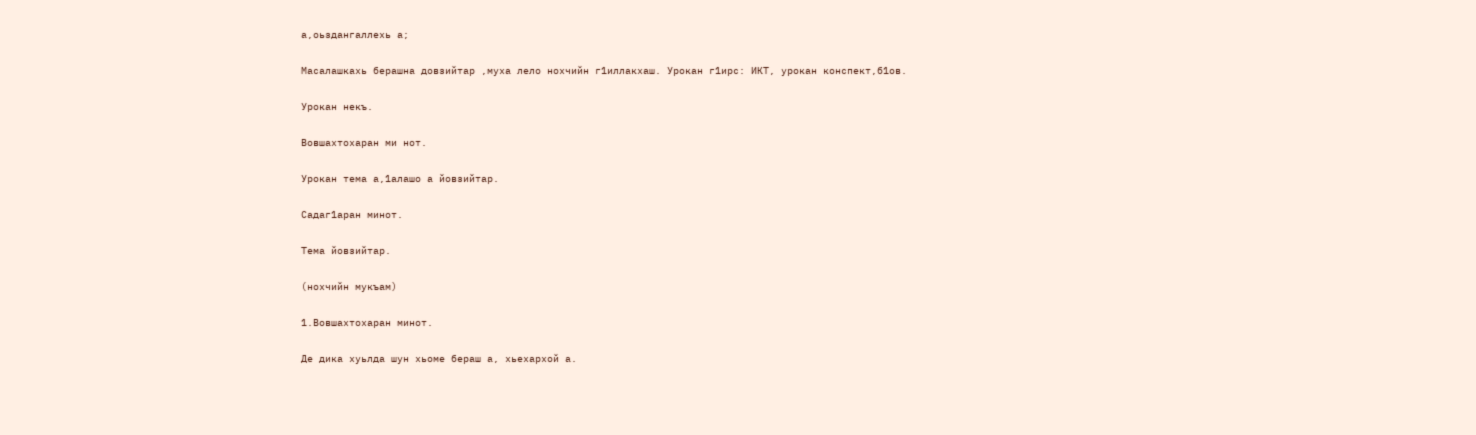а,оьздангаллехь а;

Масалашкахь берашна довзийтар ,муха лело нохчийн г1иллакхаш. Урокан г1ирс: ИКТ, урокан конспект,б1ов.

Урокан некъ.

Вовшахтохаран ми нот.

Урокан тема а,1алашо а йовзийтар.

Садаг1аран минот.

Тема йовзийтар.

(нохчийн мукъам)

1.Вовшахтохаран минот.

Де дика хуьлда шун хьоме бераш а, хьехархой а.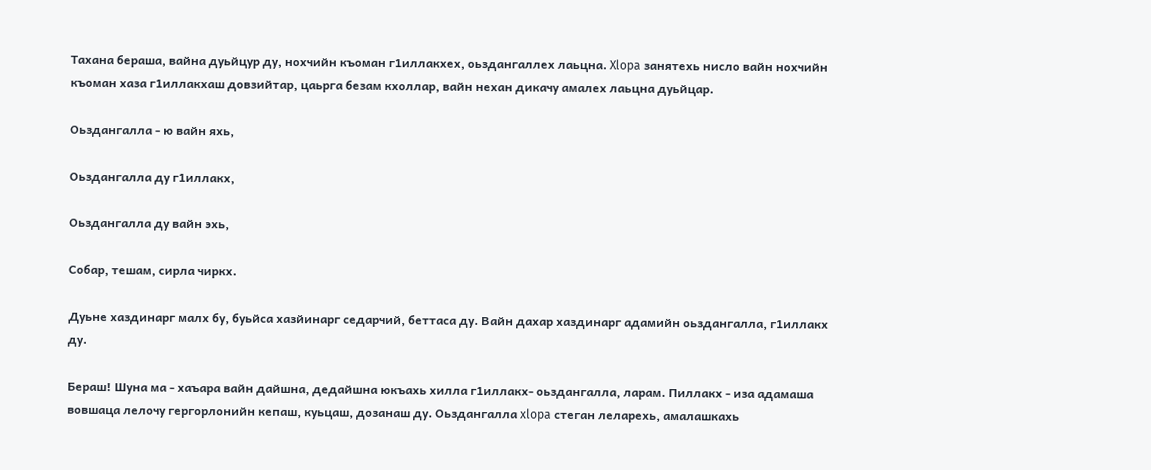Тахана бераша, вайна дуьйцур ду, нохчийн къоман г1иллакхех, оьздангаллех лаьцна. Xlopa занятехь нисло вайн нохчийн къоман хаза г1иллакхаш довзийтар, цаьрга безам кхоллар, вайн нехан дикачу амалех лаьцна дуьйцар.

Оьздангалла - ю вайн яхь,

Оьздангалла ду г1иллакх,

Оьздангалла ду вайн эхь,

Собар, тешам, сирла чиркх.

Дуьне хаздинарг малх бу, буьйса хазйинарг седарчий, беттаса ду. Вайн дахар хаздинарг адамийн оьздангалла, г1иллакх ду.

Бераш! Шуна ма - хаъара вайн дайшна, дедайшна юкъахь хилла г1иллакх- оьздангалла, ларам. Пиллакх - иза адамаша вовшаца лелочу гергорлонийн кепаш, куьцаш, дозанаш ду. Оьздангалла xlopa стеган леларехь, амалашкахь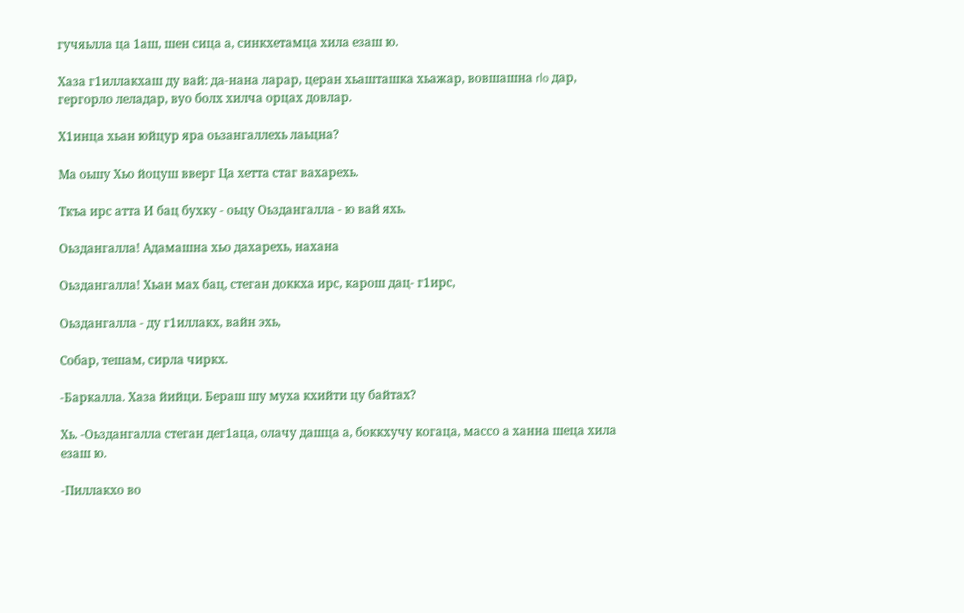гучяьлла ца 1аш, шен сица а, синкхетамца хила езаш ю.

Хаза г1иллакхаш ду вай: да-нана ларар, церан хьашташка хьажар, вовшашна rlo дар, гергорло леладар, вуо болх хилча орцах довлар.

Х1инца хьан юйцур яра оьзангаллехь лаьцна?

Ма оьшу Хьо йоцуш вверг Ца хетта стаг вахарехь.

Ткъа ирс атта И бац бухку - оьцу Оьздангалла - ю вай яхь.

Оьздангалла! Адамашна хьо дахарехь, нахана

Оьздангалла! Хьан мах бац, стеган доккха ирс, карош дац- г1ирс,

Оьздангалла - ду г1иллакх, вайн эхь,

Собар, тешам, сирла чиркх.

-Баркалла. Хаза йийци. Бераш шу муха кхийти цу байтах?

Хь. -Оьздангалла стеган дег1аца, олачу дашца а, боккхучу когаца, массо а ханна шеца хила езаш ю.

-Пиллакхо во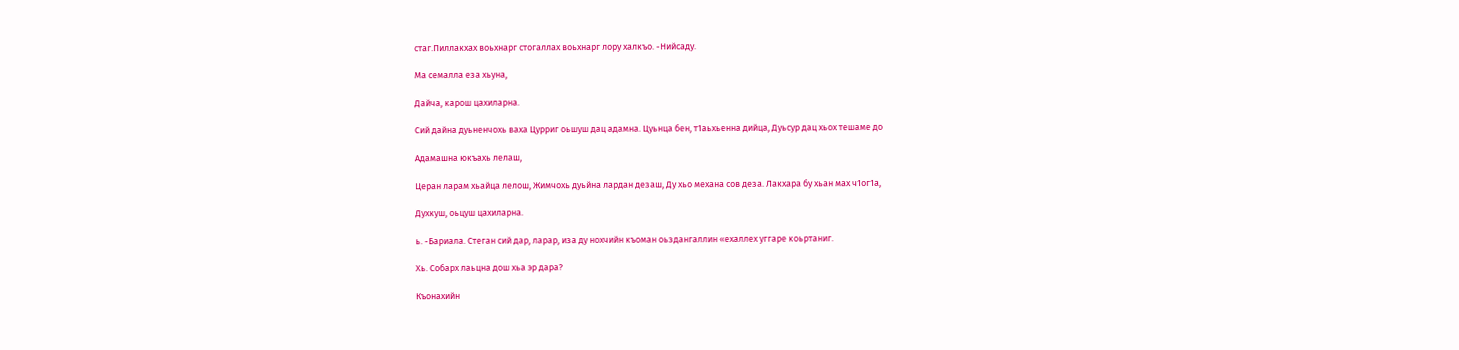стаг.Пиллакхах воьхнарг стогаллах воьхнарг лору халкъо. -Нийсаду.

Ма семалла еза хьуна,

Дайча, карош цахиларна.

Сий дайна дуьненчохь ваха Цурриг оьшуш дац адамна. Цуьнца бен, т1аьхьенна дийца, Дуьсур дац хьох тешаме до

Адамашна юкъахь лелаш,

Церан ларам хьайца лелош, Жимчохь дуьйна лардан дезаш, Ду хьо механа сов деза. Лакхара бу хьан мах ч1ог1а,

Духкуш, оьцуш цахиларна.

ь. -Бариала. Стеган сий дар, ларар, иза ду нохчийн къоман оьздангаллин «ехаллех уггаре коьртаниг.

Хь. Собарх лаьцна дош хьа эр дара?

Къонахийн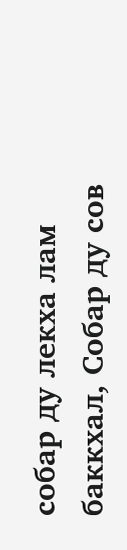собар ду лекха лам баккхал, Собар ду сов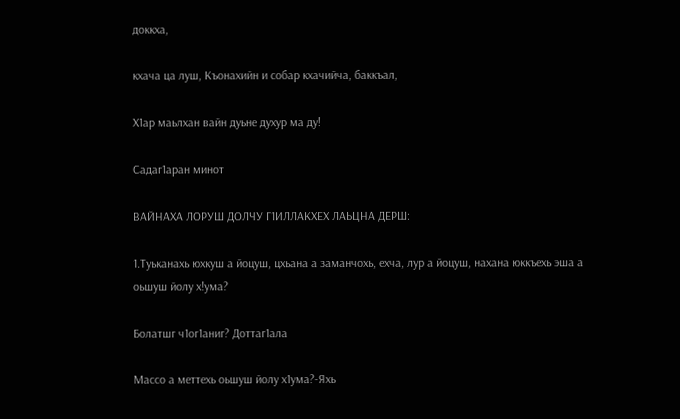доккха,

кхача ца луш, Къонахийн и собар кхачийча, баккъал,

Х1ар маьлхан вайн дуьне духур ма ду!

Садаг1аран минот

ВАЙНАХА ЛОРУШ ДОЛЧУ Г1ИЛЛАКХЕХ ЛАЬЦНА ДЕРШ:

1.Туьканахь юхкуш а йоцуш, цхьана а заманчохь, ехча, лур а йоцуш, нахана юккъехь эша а оьшуш йолу х!ума?

Болатшг ч1ог1аниг? Доттаг1ала

Массо а меттехь оьшуш йолу х1ума?-Яхь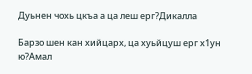Дуьнен чохь цкъа а ца леш ерг?Дикалла

Барзо шен кан хийцарх, ца хуьйцуш ерг х1ун ю?Амал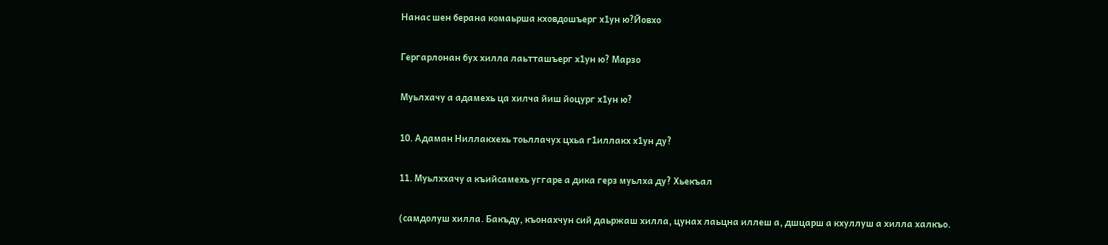Нанас шен берана комаьрша кховдошъерг х1ун ю?Йовхо

Гергарлонан бух хилла лаьтташъерг х1ун ю? Марзо

Муьлхачу а адамехь ца хилча йиш йоцург х1ун ю?

10. Адаман Ниллакхехь тоьллачух цхьа г1иллакх х1ун ду?

11. Муьлххачу а къийсамехь уггаре а дика герз муьлха ду? Хьекъал

(самдолуш хилла. Бакъду, къонахчун сий даьржаш хилла, цунах лаьцна иллеш а, дшцарш а кхуллуш а хилла халкъо.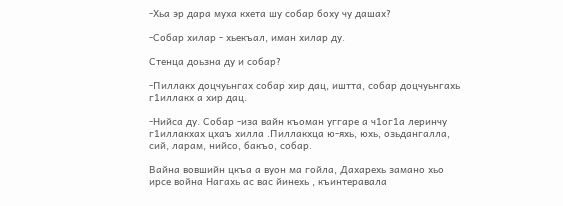-Хьа эр дара муха кхета шу собар боху чу дашах?

-Собар хилар - хьекъал, иман хилар ду.

Стенца доьзна ду и собар?

-Пиллакх доцчуьнгах собар хир дац, иштта, собар доцчуьнгахь г1иллакх а хир дац.

-Нийса ду. Собар -иза вайн къоман уггаре а ч1ог1а леринчу г1иллакхах цхаъ хилла .Пиллакхца ю-яхь, юхь, озьдангалла, сий, ларам, нийсо, бакъо, собар.

Вайна вовшийн цкъа а вуон ма гойла, Дахарехь замано хьо ирсе война Нагахь ас вас йинехь , къинтеравала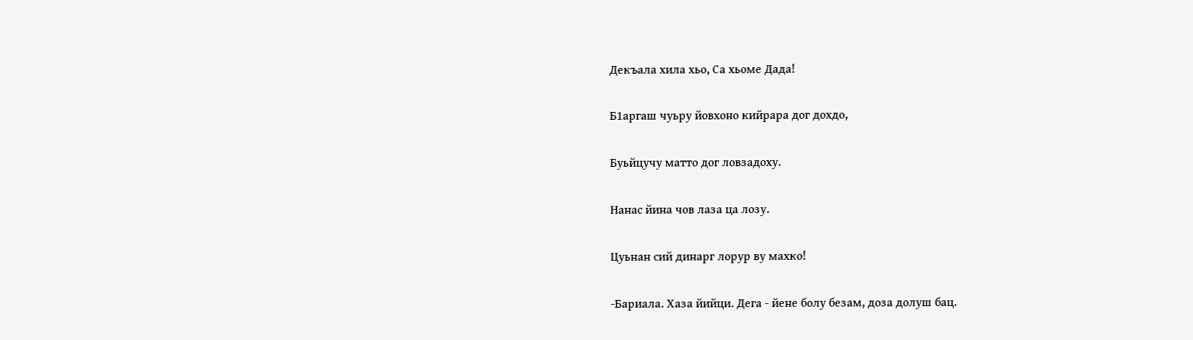Декъала хила хьо, Са хьоме Дада!

Б1аргаш чуьру йовхоно кийрара дог дохдо,

Буьйцучу матто дог ловзадоху.

Нанас йина чов лаза ца лозу.

Цуьнан сий динарг лорур ву махко!

-Бариала. Хаза йийци. Дега - йене болу безам, доза долуш бац.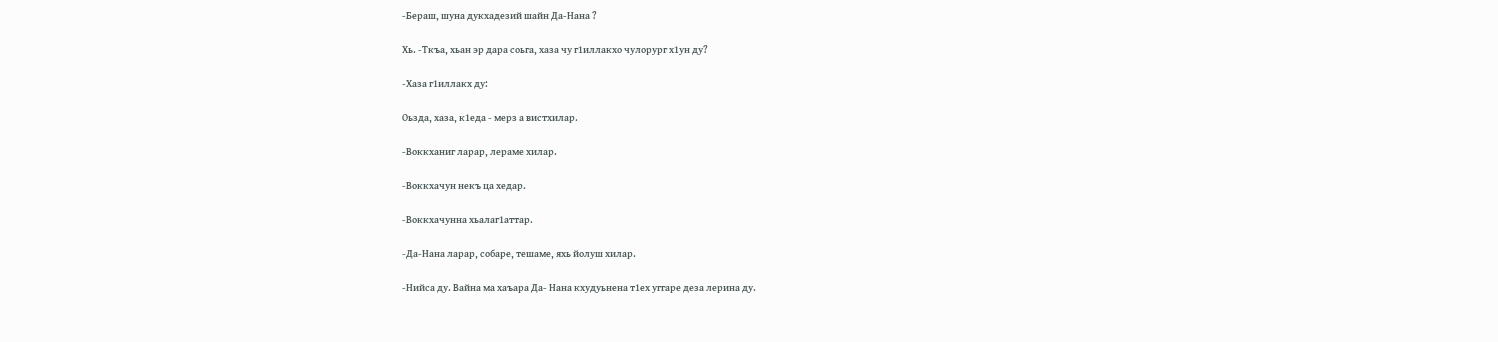-Бераш, шуна дукхадезий шайн Да-Нана ?

Хь. -Ткъа, хьан эр дара соьга, хаза чу г1иллакхо чулорург х1ун ду?

-Хаза г1иллакх ду:

Оьзда, хаза, к1еда - мерз а вистхилар.

-Воккханиг ларар, лераме хилар.

-Воккхачун некъ ца хедар.

-Воккхачунна хьалаг1аттар.

-Да-Нана ларар, собаре, тешаме, яхь йолуш хилар.

-Нийса ду. Вайна ма хаъара Да- Нана кхудуьнена т1ех уггаре деза лерина ду.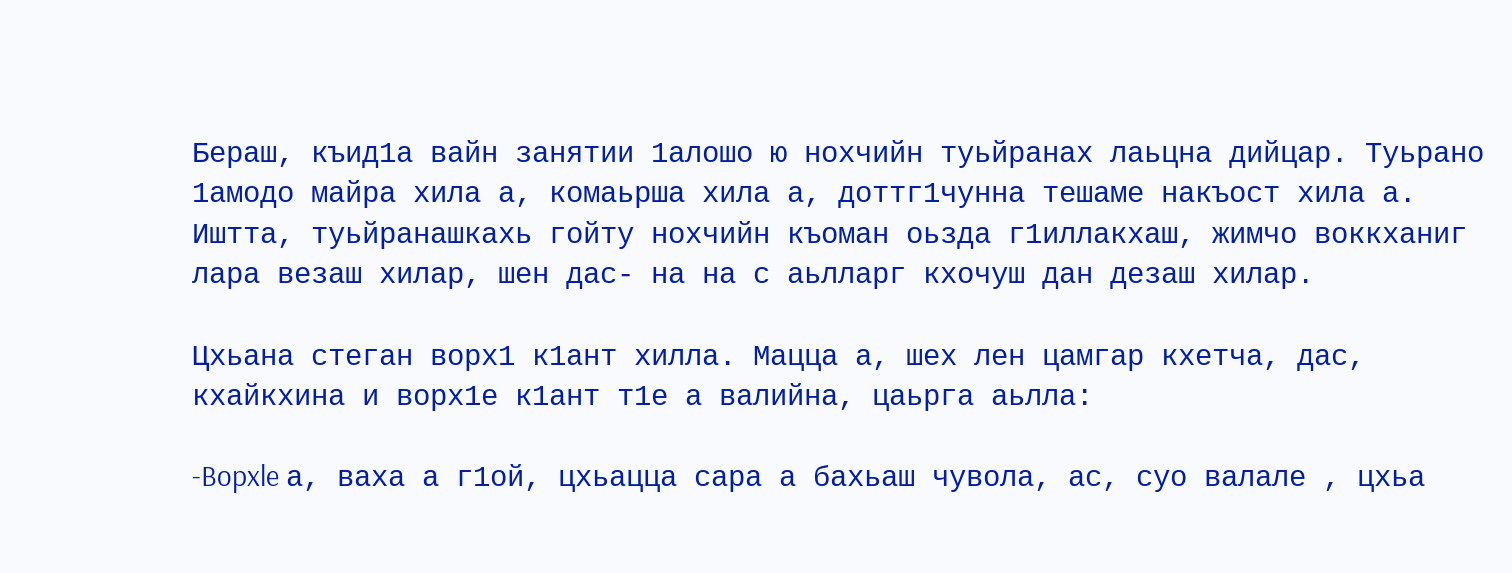Бераш, къид1а вайн занятии 1алошо ю нохчийн туьйранах лаьцна дийцар. Туьрано 1амодо майра хила а, комаьрша хила а, доттг1чунна тешаме накъост хила а. Иштта, туьйранашкахь гойту нохчийн къоман оьзда г1иллакхаш, жимчо воккханиг лара везаш хилар, шен дас- на на с аьлларг кхочуш дан дезаш хилар.

Цхьана стеган ворх1 к1ант хилла. Мацца а, шех лен цамгар кхетча, дас, кхайкхина и ворх1е к1ант т1е а валийна, цаьрга аьлла:

-Bopxle а, ваха а г1ой, цхьацца сара а бахьаш чувола, ас, суо валале , цхьа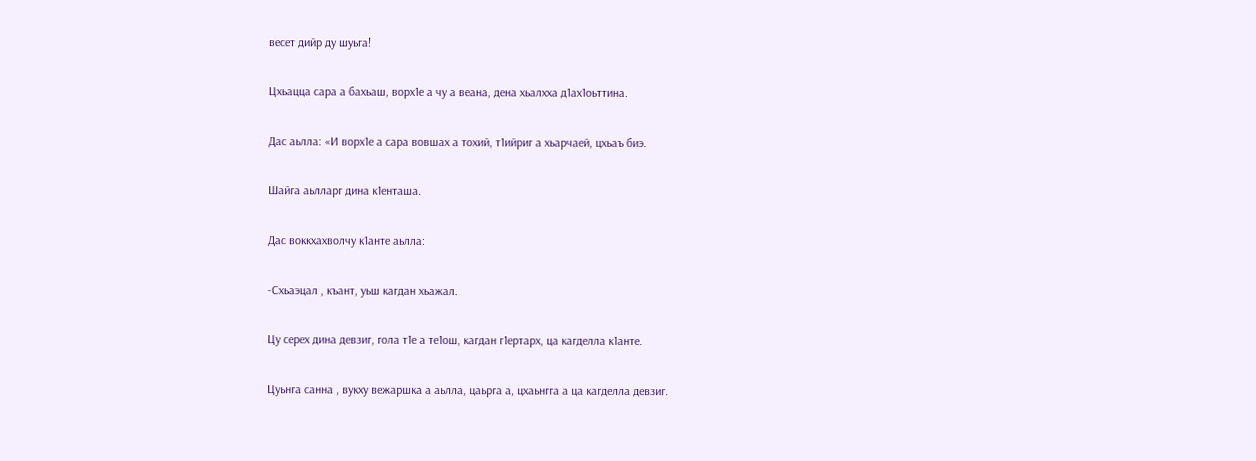весет дийр ду шуьга!

Цхьацца сара а бахьаш, ворх1е а чу а веана, дена хьалхха д1ах1оьттина.

Дас аьлла: «И ворх1е а сара вовшах а тохий, т1ийриг а хьарчаей, цхьаъ биэ.

Шайга аьлларг дина к1енташа.

Дас воккхахволчу к1анте аьлла:

-Схьаэцал , къант, уьш кагдан хьажал.

Цу серех дина девзиг, гола т1е а те1ош, кагдан г1ертарх, ца кагделла к1анте.

Цуьнга санна , вукху вежаршка а аьлла, цаьрга а, цхаьнгга а ца кагделла девзиг.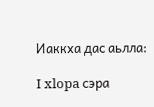Иаккха дас аьлла:

I xlopa сэра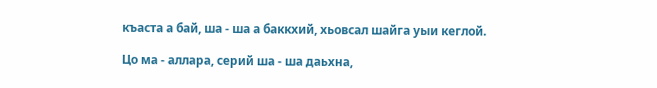къаста а бай, ша - ша а баккхий, хьовсал шайга уыи кеглой.

Цо ма - аллара, серий ша - ша даьхна,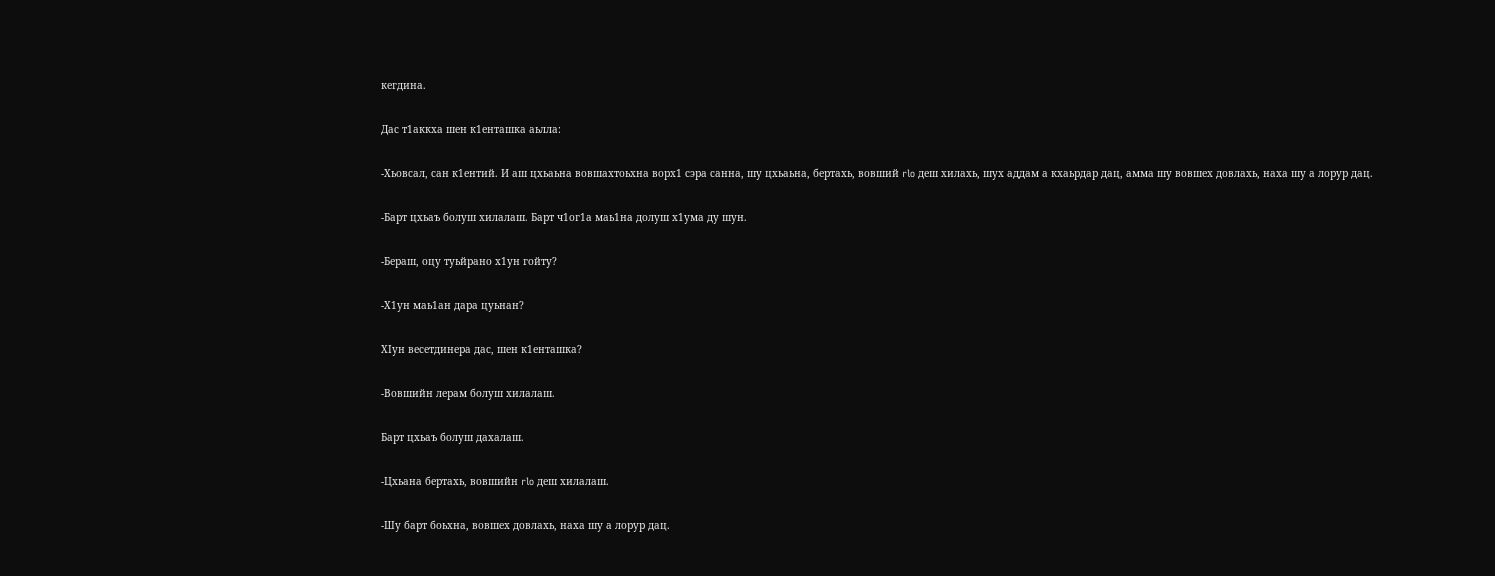кегдина.

Дас т1аккха шен к1енташка аьлла:

-Хьовсал, сан к1ентий. И аш цхьаьна вовшахтоьхна ворх1 сэра санна, шу цхьаьна, бертахь, вовший rlo деш хилахь, шух аддам а кхаьрдар дац, амма шу вовшех довлахь, наха шу а лорур дац.

-Барт цхьаъ болуш хилалаш. Барт ч1ог1а маь1на долуш х1ума ду шун.

-Бераш, оцу туьйрано х1ун гойту?

-Х1ун маь1ан дара цуьнан?

XIун весетдинера дас, шен к1енташка?

-Вовшийн лерам болуш хилалаш.

Барт цхьаъ болуш дахалаш.

-Цхьана бертахь, вовшийн rlo деш хилалаш.

-Шу барт боьхна, вовшех довлахь, наха шу а лорур дац.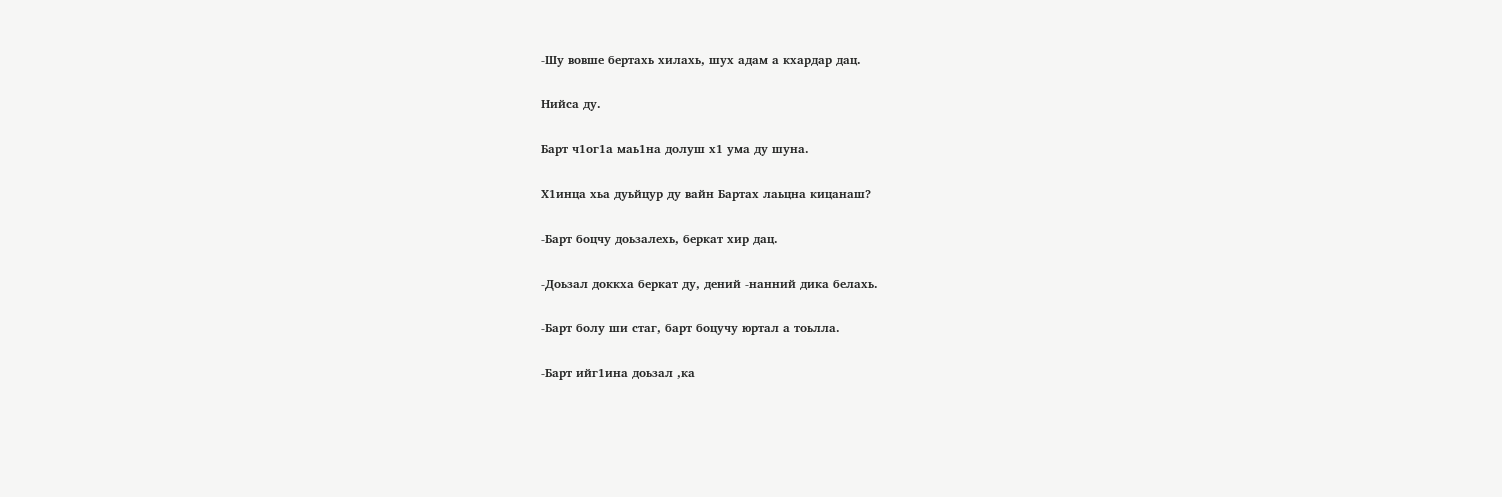-Шу вовше бертахь хилахь, шух адам а кхардар дац.

Нийса ду.

Барт ч1ог1а маь1на долуш х1 ума ду шуна.

Х1инца хьа дуьйцур ду вайн Бартах лаьцна кицанаш?

-Барт боцчу доьзалехь, беркат хир дац.

-Доьзал доккха беркат ду, дений -нанний дика белахь.

-Барт болу ши стаг, барт боцучу юртал а тоьлла.

-Барт ийг1ина доьзал ,ка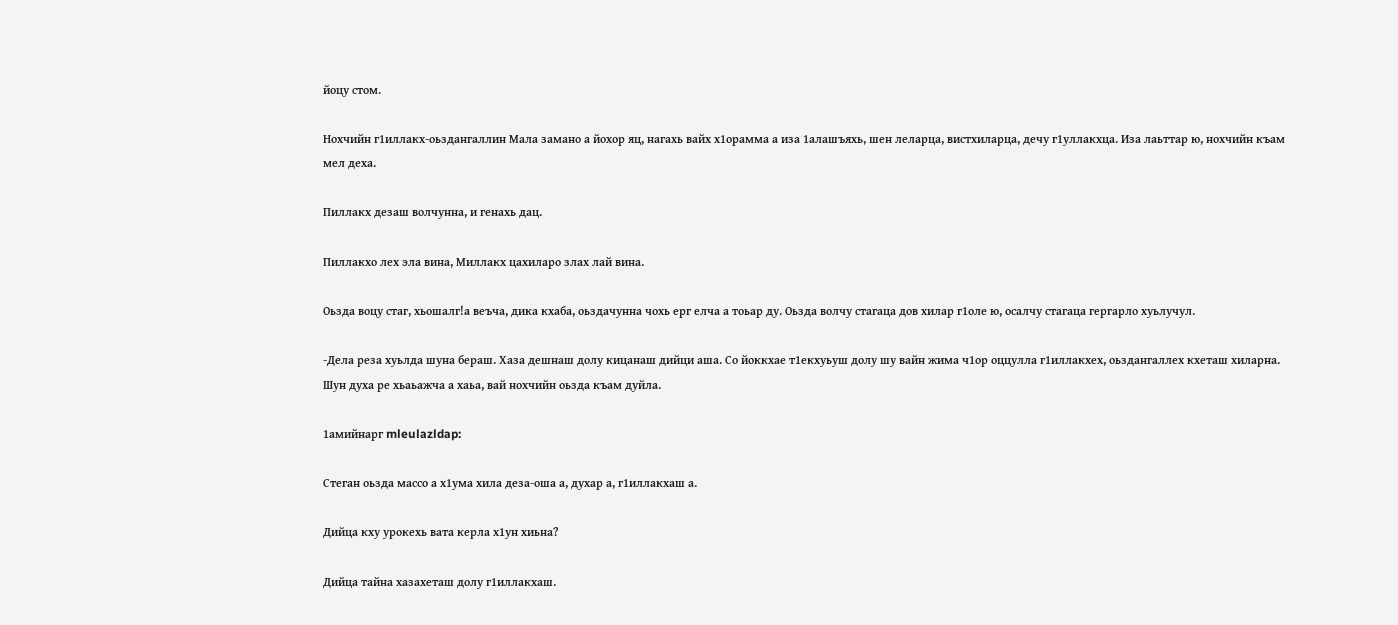йоцу стом.

Нохчийн г1иллакх-оьздангаллин Мала замано а йохор яц, нагахь вайх х1орамма а иза 1алашъяхь, шен леларца, вистхиларца, дечу г1уллакхца. Иза лаьттар ю, нохчийн къам мел деха.

Пиллакх дезаш волчунна, и генахь дац.

Пиллакхо лех эла вина, Миллакх цахиларо злах лай вина.

Оьзда воцу стаг, хьошалг!а веъча, дика кхаба, оьздачунна чохь ерг елча а тоьар ду. Оьзда волчу стагаца дов хилар г1оле ю, осалчу стагаца гергарло хуьлучул.

-Дела реза хуьлда шуна бераш. Хаза дешнаш долу кицанаш дийци аша. Со йоккхае т1екхуьуш долу шу вайн жима ч1ор оццулла г1иллакхех, оьздангаллех кхеташ хиларна. Шун духа ре хьаьажча а хаьа, вай нохчийн оьзда къам дуйла.

1амийнарг mleulazldap:

Стеган оьзда массо а х1ума хила деза-оша а, духар а, г1иллакхаш а.

Дийца кху урокехь вата керла х1ун хиьна?

Дийца тайна хазахеташ долу г1иллакхаш.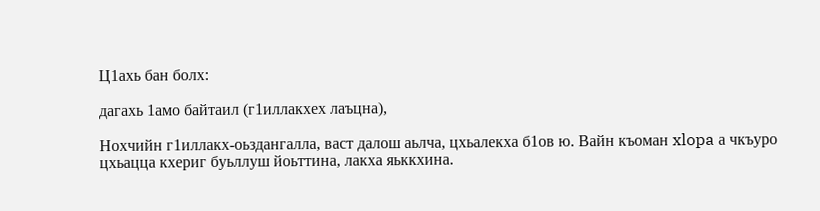Ц1ахь бан болх:

дагахь 1амо байтаил (г1иллакхех лаъцна),

Нохчийн г1иллакх-оьздангалла, васт далош аьлча, цхьалекха б1ов ю. Вайн къоман xlopa а чкъуро цхьацца кхериг буьллуш йоьттина, лакха яьккхина.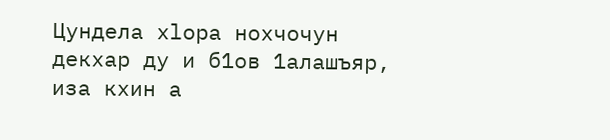Цундела xlopa нохчочун декхар ду и б1ов 1алашъяр, иза кхин а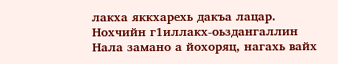лакха яккхарехь дакъа лацар. Нохчийн г1иллакх-оьздангаллин Нала замано а йохоряц, нагахь вайх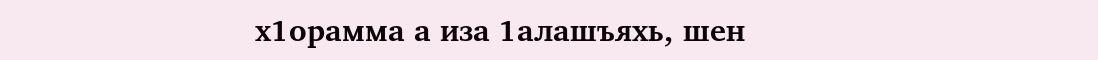х1орамма а иза 1алашъяхь, шен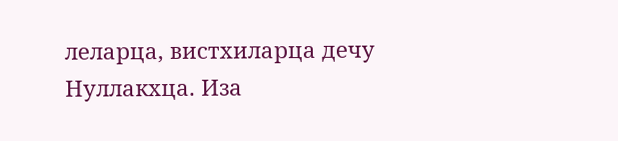леларца, вистхиларца дечу Нуллакхца. Иза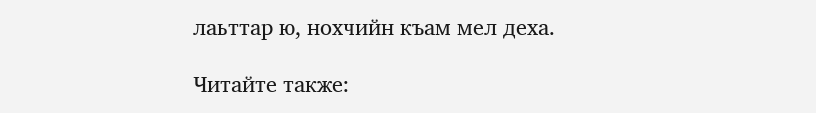лаьттар ю, нохчийн къам мел деха.

Читайте также: